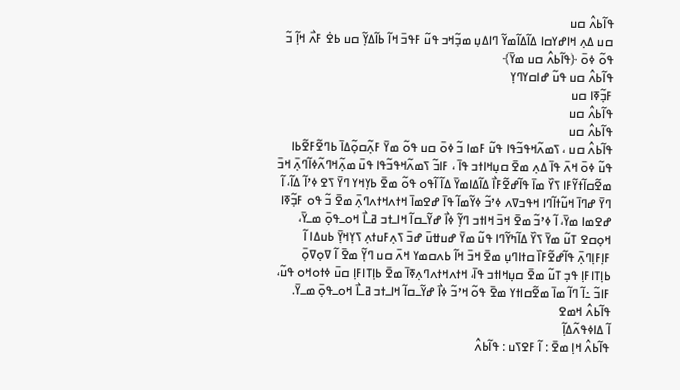ߟߊ߬ߕߍ߮ ߛߎ
ߛߎ ߡߍ߲ ߞߊߝߌߛߊ ߡߊ߬ߡߊ߬ߘߌ߬ ߣߊߡߎ߲ ߘߏ߲߬ߞߏ ߟߎ߬ ߓߟߏ߫ ߞߊ߬ ߕߊ߬ߡߌ߲߬ ߛߎ ߕߐ߭ ߓߍ߯ ߞߊ߲߬ ߏ߬ ߟߋ߬ ߦߋ߫ ﴿ߟߊ߬ߕߍ߮ ߛߎ ߘߌ߫﴾
ߟߊ߬ߕߍ߮ ߛߎ ߟߎ߬ ߝߊߛߌߣߌ߲
ߓߏ߲߬ߧߊ ߛߎ
ߟߊ߬ߕߍ߮ ߛߎ
ߟߊ߬ߕߍ߮ ߛߎ
ߟߊ߬ߕߍ߮ ߛߎ ، ߖߘߍ߬ߞߟߏ߬ߟߊ ߟߎ߬ ߓߘߊ ߏ߬ ߦߋ߫ ߛߎ ߟߋ߬ ߘߌ߫ ߓߍ߲߬ߛߋ߲߬ߡߊ߫ ߕߣߐ߬ߓߐ߬ߕߊ ߟߎ߬ ߦߋ߫ ߞߍ߫ ߟߊ߫ ߡߍ߲ ߘߐ߫ ߛߎ߲ߞߊߙߏ ߟߊ߫ ، ߓߊߏ߬ ߖߘߍ߬ߞߟߏ߬ߟߊ ߟߎ߫ ߘߍ߲߬ߞߣߍ߬ߦߊ߬ߣߍ߲߫ ߞߏ߫ ߘߐ߬ߛߊ߬ߙߌ߬ߓߊ ߖߌ߰ ߘߊ߫ ߟߊ߬ߝߐ߬ߓߊ߯ ߡߊ߬ߡߊߘߌ߫ ߡߊ߬ ߊ߬ߟߋ ߟߋ߬ ߘߐ߫ ߕߌ߲ߞߌ ߣߌ߫ ߖߐ ߦߴߊ߬ ߡߊ߬، ߊ߬ ߣߌ߫ ߝߣߊ߫ ߞߎ߬ߙߊ߬ߣߊ ߞߟߏߜߍ ߦߴߏ߬ ߦߌ߬ߘߊ߬ ߟߊ߫ ߝߐߘߊ߫ ߞߙߍߞߙߍߣߍ߲߫ ߘߐ߫ ߏ߬ ߟߋ ߓߏ߲߬ߧߊ ߝߐߘߊ ߘߌ߫، ߊ߬ ߦߴߏ߬ ߘߐ߫ ߞߏ߫ ߞߊߙߏ ߣߌ߲߬ ߦߊ߯ ߝߌ߬ߺߛߊ߬ ߞߊߺߙߏ ߥߺߊ߯ ߞߋߺߟߋ߲߫ ߘߺߌ߫، ߞߋ߲ߛߐ ߠߎ߬ ߘߌ߫ ߖߌ߰ ߡߊ߬ߤߌ߬ߣߊ ߟߎ߬ ߘߌ߫ ߝߎߚߎ߫ ߝߏ߫ ߖߍ߲ߓߎߙߍ߲ ߖߌ߲ߞߌ߲߫ ߕߎߡߊ ߊ߬ ߓߊ߲ߓߊ߲ߣߍ߲߫ ߟߊ߬ߝߐ߬ߓߊ߰ ߛߙߊߣߎ߲ ߘߐ߫ ߞߏ߫ ߞߊ߬ ߕߍߛߘߌ ߞߍ߫ ߛߎ ߣߌ߲߬ ߘߐ߫ ߊ߬ ߜߋ߲ߜߋ߲߫ ߕߊ߲ߠߊߓߊ߲ ߟߏ߲ ߠߎ߬ ߘߐ߫ ߛߎ߲ߞߊߙߏ ߟߊ߫، ߞߙߍߞߙߍߣߍ߲ߧߊ߫ ߘߐ߫ ߕߊ߲ߠߊߓߊ߲ ߛߎ߫ ߦߙߋߞߋ ߟߎ߬، ߓߊߏ߬ ߸ߊ߬ ߣߊ߬ ߘߊ߫ ߘߐ߬ߛߊߙߌ ߘߐ߫ ߟߋ߬ ߞߴߏ߬ ߦߊ߯ ߝߌ߬ߺߛߊ߬ ߞߊߺߙߏ ߥߺߊ߯ ߞߋߺߟߋ߲߫ ߘߺߌ߫.
ߟߊ߬ߕߍ߮ ߞߘߐ
ߊ߬ ߡߊߦߟߍ߬ߡߊ߲߬
ߟߊ߬ߕߍ߮ ߞߊ߲ ߘߐ߫ : ߊ߬ ߓߐߖߎ : ߟߊ߬ߕߍ߮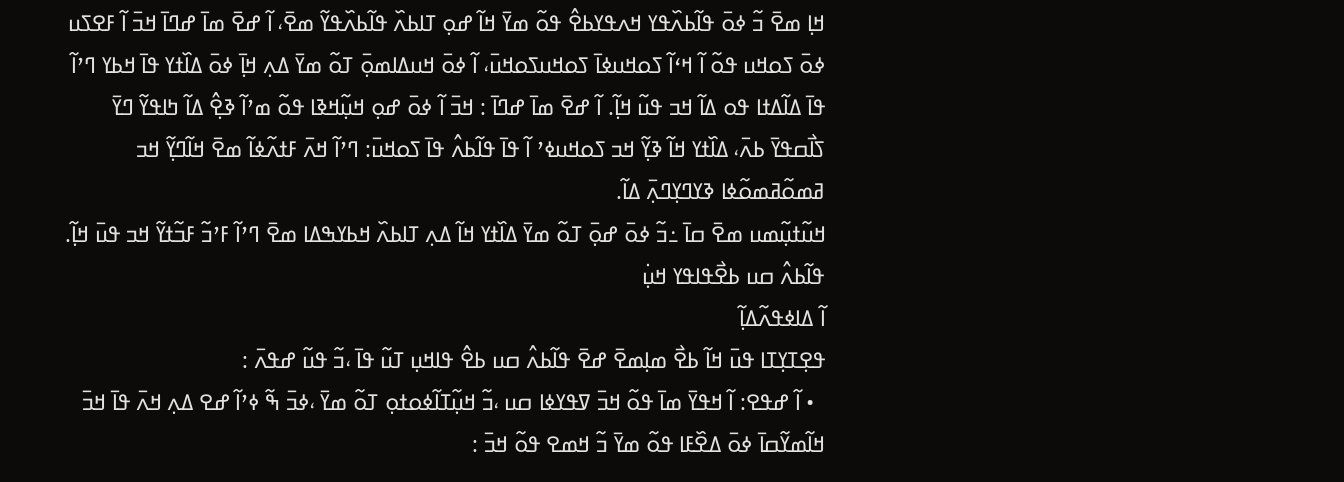ߞߊ߲ ߘߐ߫ ߏ߬ ߦߋ߫ ߟߊ߬ߕߍ߰ߟߌ ߞߍߟߌߕߐ߮ ߟߋ߬ ߘߌ߫ ߞߊ߬ ߝߋ߲ ߠߊߕߍ߰ ߟߊ߬ߕߍ߰ߟߌ߬ ߘߐ߫، ߊ߬ ߝߐ߫ ߘߊ߫ ߝߣߊ߫ ߞߏ߫ ߊ߬ ߓߐߖߎ ߦߋ߫ ߖߋߞߎ ߟߋ߬ ߊ߬ ߞߵߊ߬ ߖߋߞߎߦߊ߫ ߖߋߞߎߖߋߞߎ߫، ߊ߬ ߦߋ߫ ߞߎߡߊߘߋ߲߫ ߠߋ߬ ߘߌ߫ ߡߍ߲ ߞߊ߲߫ ߦߋ߫ ߡߊ߰ߙߌ ߟߊ߫ ߞߕߌ ߣߴߊ߬ ߟߊ߫ ߡߊ߬ߡߙߊ ߟߋ ߡߊ߬ ߞߏ ߟߎ߬ ߞߊ߲߬. ߊ߬ ߝߐ߫ ߘߊ߫ ߝߣߊ߫ : ߞߏ߫ ߊ߬ ߦߋ߫ ߝߋ߲ ߞߎ߲߬ߞߢߊ ߟߋ߬ ߘߴߊ߬ ߢߐ߲߮ ߡߊ߬ ߤߊߟߌ߬ ߣߌ߫ ߖߊ߯ߛߟߌ߫ ߕߍ߫، ߡߊ߰ߙߌ ߞߊ߬ ߢߌ߲߬ ߞߏ ߖߋߞߎߦߴ ߊ߬ ߟߊ߫ ߟߊ߬ߕߍ߮ ߟߊ߫ ߖߋߞߎ߫: ߣߴߊ߬ ߞߍ߫ ߓߙߍ߬ߦߊ߬ ߘߐ߫ ߞߊ߬ߣߌ߲߬ ߞߏ ߥߘߋ߬ߥߘߋ߬ߦߊ ߢߌߣߌ߲ߣߍ߲߫ ߡߊ߬.
ߞߎ߬ߙߎ߲߬ߘߎ ߘߐ߫ ߛߊ߫ ߸ߏ߬ ߦߋ߫ ߝߋ߲߫ ߠߋ߬ ߘߌ߫ ߡߊ߰ߙߌ ߞߊ߬ ߡߍ߲ ߠߊߕߍ߰ ߞߕߌߒߡߊ ߘߐ߫ ߣߴߊ߬ ߓߴߏ߬ ߓߏ߬ߙߌ߬ ߞߏ ߟߎ߫ ߞߊ߲߬.
ߟߊ߬ߕߍ߮ ߛߎ ߕߐ߯ߟߊߟߌ ߞߎ߲߭
ߊ߬ ߡߊߦߟߍ߬ߡߊ߲߬
ߟߐ߲ߠߌ߲ߠߊ ߟߎ߫ ߞߊ߬ ߕߐ߯ ߘߊ߲ߘߐ߫ ߝߐ߫ ߟߊ߬ߕߍ߮ ߛߎ ߕߐ߮ ߟߊߞߎ߲ ߠߎ߬ ߟߊ߫ ،ߏ߬ ߟߎ߬ ߝߟߍ߫ :
  • ߊ߬ ߝߟߐ: ߊ߬ ߞߟߌ߫ ߘߊ߫ ߟߋ߬ ߞߏ߫ ߜߟߌߦߊ ߛߎ ،ߏ߬ ߞߎ߲߬ߠߊ߬ߦߋߙߋ߲ ߠߋ߬ ߘߌ߫ ،ߦߏ߫ ߒ߬ ߦߴߊ߬ ߝߐ ߡߍ߲ ߞߍ߫ ߟߊ߫ ߞߏ߫ ߞߊ߬ߘߌ߬ߛߊ߫ ߦߋ߫ ߡߐ߰ߓߊ ߟߋ߬ ߘߌ߫ ߏ߬ ߞߘߐ ߟߋ߬ ߞߏ߫ :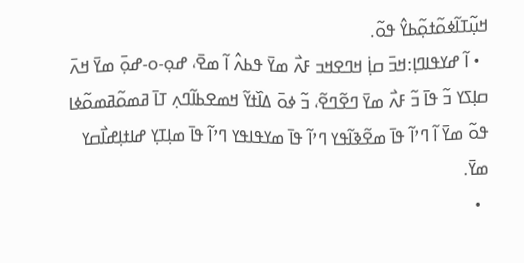ߞߎ߲߬ߠߊ߬ߦߋ߬ߙߋ߲߬ߕߌ߮ ߟߋ߬.
  • ߊ߬ ߝߌߟߊߣߊ߲:ߞߏ߫ ߛߊ߲߭ ߞߣߐߞߏ ߓߍ߯ ߘߌ߫ ߟߕߍ߮ ߊ߬ ߘߐ߫، ߝߋ߲-ߋ-ߝߋ߲߫ ߘߌ߫ ߞߍ߫ ߛߊ߲ߖߌ ߏ߬ ߟߊ߫ ߏ߬ ߓߍ߯ ߘߌ߫ ߣߐ߬ߣߐ߬، ߏ߬ ߦߋ߫ ߡߊ߰ߙߌ߬ ߞߘߐߕߊ߬ߣߍ߲ ߠߊ߫ ߥߘߋ߬ߥߘߋ߬ߦߊ ߟߋ߬ ߘߌ߫ ߊ߬ ߣߴߊ߬ ߟߊ߫ ߘߐ߬ߢߊ߬ߟߌ ߣߴߊ߬ ߟߊ߫ ߘߌߟߊߟߌ ߣߴߊ߬ ߟߊ߫ ߘߊ߲ߠߌ߲ ߝߊߙߊ߲ߝߊ߯ߛߌ ߘߌ߫.
  •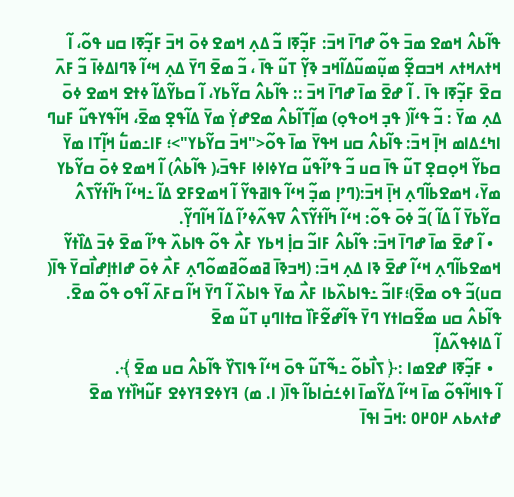ߟߊ߬ߕߍ߮ ߞߘߐ ߘߏ߫ ߟߋ߬ ߝߣߊ߫ ߞߏ߫: ߓߏ߲߬ߧߊ ߏ߬ ߡߍ߲ ߞߘߐ ߦߋ߫ ߞߏ߫ ߓߏ߲߬ߧߊ ߛߎ ߟߋ߬، ߊ߬ ߞߙߍߞߙߍ ߞߏߛߐ߲߬ ߘߎ߲߬ߘߎ߬ߡߊ߬ߞߏ ߢߌ߲߬ ߠߎ߬ ߟߊ߫ ، ߏ߬ ߘߐ߫ ߣߌ߫ ߡߍ߲ ߞߵߊ߬ ߢߣߊߡߦߊ߫ ߏ߬ ߓߍ߫ ߛߐ߫ ߓߏ߲߬ߧߊ ߟߊ߫ . ߊ߬ ߝߐ߫ ߘߊ߫ ߝߣߊ߫ ߞߏ߫ :: ߟߊ߬ߕߍ߮ ߛߌ߬ߕߌ، ߊ߬ ߛߕߌ߬ߡߊ߬ ߦߙߐ ߞߘߐ ߦߋ߫ ߡߍ߲ ߘߌ߫ : ߏ߬ ߟߵߊ߬( ߟߏ߲ ߞߋߟߋ߲) ߘߊ߲߬ߠߊ߬ߕߍ߮ ߘߐߝߌ߲߭ ߘߌ߫ ߡߊ߬ߟߐ߲ ߘߐ߫، ߞߊ߬ߟߌߟߎ߬ ߓߎߣ ߊߤߑߡߊߘ ߞߊ߲߫ ߞߏ߫: ߟߊ߬ߕߍ߮ ߛߎ ߞߟߌ߫ ߘߊ߫ ߟߋ߬<"ߞߏ߫ ߛߌ߬ߕߌ">؛ ߓߊ߸ߘߎ߱ ߞߊ߲߬ߠߊ ߘߌ߫ ߛߕߌ߬ ߞߋ߲ߛߐ߲ ߠߎ߬ ߟߊ߫ ߛߎ ߏ߬ ߟߴߊ߬ߟߎ߬ ߛߌߦߊߦߊ ߓߟߏ߫،( ߟߊ߬ߕߍ߮) ߊ߬ ߞߘߐ ߦߋ߫ ߛߌ߬ߕߌ ߘߌ߫، ߞߘߐߕߊ߬ߣߍ߲ ߞߊ߲߫ ߞߏ߫:(ߣߴߊ߲ ߘߏ߲߬ ߞߵߊ߬ ߟߊߥߟߌ߬ ߊ߬ ߞߘߐߓߐ ߡߊ߬ ߸ߞߵߊ߬ ߤߊ߬ߙߌ߬ߖߍ߮ ߛߌ߬ߕߌ߫ ߊ߬ ߡߊ߬ )ߏ߬ ߦߋ߫ ߟߋ߬: ߞߵߊ߬ ߤߊ߬ߙߌ߬ߖߍ߮ ߜߟߍ߬ߦߴߊ߬ ߡߊ߬ ߞߊ߬ߣߌ߲߬.
  • ߊ߬ ߝߐ߫ ߘߊ߫ ߝߣߊ߫ ߞߏ߫: ߟߊ߬ߕߍ߮ ߓߊߏ߬ ߛߊ߲߭ ߞߕߌ ߓߍ߯ ߟߋ߬ ߟߊߕߍ߰ ߟߴߊ߬ ߘߐ߫ ߦߏ߫ ߡߊ߰ߙߌ߬ ߞߘߐߕߊ߬ߣߍ߲ ߞߵߊ߬ ߝߐ߫ ߢߊ ߡߍ߲ ߞߏ߫: (ߞߏߢߊ߫ ߥߘߋ߬ߥߘߋ߬ߣߍ߲ ߓߍ߯ ߦߋ߫ ߝߊߙߊ߲ߝߊ߯ߛߌ߫ ߟߊ߫( ߛߎ)ߏ߬ ߟߋ ߘߐ߫)؛ߓߊߏ߬ ߸ߟߊߕߍ߰ߕߊ ߓߍ߯ ߘߌ߫ ߟߊߕߍ߰ ߊ߬ ߣߌ߫ ߞߊ߬ ߛߓߍ߫ ߊ߬ߟߋ ߟߋ߬ ߘߐ߫.
ߟߊ߬ߕߍ߮ ߛߎ ߘߐ߬ߛߊߙߌ ߣߌ߫ ߟߊ߬ߝߐ߬ߓߊ߰ ߛߙߊߣߎ߲ ߠߎ߬ ߘߐ߫
ߊ߬ ߡߊߦߟߍ߬ߡߊ߲߬
  • ߓߏ߲߬ߧߊ ߝߐߘߊ :﴿ ߖߊ߯ߕߋ߬ ߸ߒ߬ߠߎ߬ ߟߋ߫ ߞߵߊ߬ ߟߊߖߌ߰ ߟߊ߬ߕߍ߮ ߛߎ ߘߐ߫ ﴾.
ߊ߬ ߟߊߞߊ߬ߟߋ߬ ߘߊ߫ ߞߵߊ߬ ߡߌ߬ߘߊ߫ ߊߦߑߛ߭ߊߕߊ߬ ߟߊ߫( ߊ. ߘ) ߔߌߦߐߔߌߦߐ ߓߎ߬ߞߊ߰ߙߌ ߘߐ߫ ߝߙߍߕߍ ߂߀߂߀ :ߞߏ߫ ߊߟߊ߫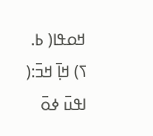ߞߋߟߊ( ߕ. ߖ) ߞߊ߲߫ ߞߏ߫:( ߊߟߎ߫ ߦߋ߫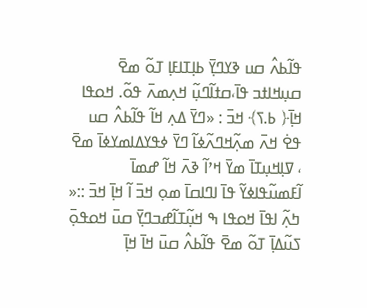ߟߊ߬ߕߍ߮ ߛߎ ߢߌߣߌ߲߫ ߕߊ߲ߠߊߓߊ߲ ߠߋ߬ ߘߐ߫ ߛߎ߲ߞߊߙߏ ߟߊ߫،ߛߙߊ߬ߣߎ߲߬ ߞߍ߲ߘߍ߫ ߟߋ߬. ߞߋߟߊ ߞߊ߲߫﴿ ߕ.ߖ﴾ ߞߏ߫ : «ߣߌ߫ ߡߍ߲ ߞߊ߬ ߟߊ߬ߕߍ߮ ߛߎ ߟߐ߭ ߞߍ߫ ߘߍ߲߬ߞߣߍ߬ߦߊ߬ ߣߌ߫ ߦߟߌߡߊߘߌߦߊ߫ ߘߐ߫ ، ߜߊ߲ߞߎ߲ߠߊ߫ ߘߌ߫ ߞߴߊ߬ ߢߍ߫ ߞߊ߬ ߝߘߊ߫ ߊ߬ߓߘߎ߬ߟߊߦߌ߬ ߟߊ߫ ߊߣߊߛߊ߫ ߘߋ߲ ߞߏ߫ ߊ߬ ߞߊ߲߫ ߞߏ߫ ::« ߤߍ߲߬ ߊߟߊ߫ ߞߋߟߊ ߒ ߞߎ߲߬ߠߊ߬ߝߏߣߌ߲߫ ߛߎ߫ ߞߋߟߋ߲߫ ߖߎ߬ߡߊ߲߫ ߠߋ߬ ߘߐ߫ ߟߊ߬ߕߍ߮ ߛߎ߫ ߞߊ߫ ߞߊ߲߫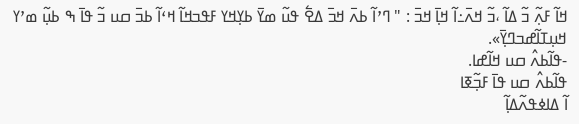ߞߊ߬ ߓߍ߲߬ ߏ߬ ߡߊ߬ ،ߏ߬ ߞߍ߫߸ߊ߬ ߞߊ߲߫ ߞߏ߫ : " ߣߴߊ߬ ߕߍ߫ ߞߏ߫ ߡߐ߱ ߟߎ߬ ߘߌ߫ ߕߌ߲ߞߌ ߓߟߏߞߊ߬ ߞߵߊ߬ ߕߏ߫ ߛߎ ߏ߬ ߟߊ߫ ߒ ߕߎ߲߬ ߘߴߌ ߞߎ߲ߠߊ߬ߝߏߣߌ߲߫».
-ߟߊ߬ߕߍ߮ ߛߎ ߞߊ߬ߝߊ.
ߟߊ߬ߕߍ߮ ߛߎ ߟߊ߫ ߓߏ߲߬ߧߊ
ߊ߬ ߡߊߦߟߍ߬ߡߊ߲߬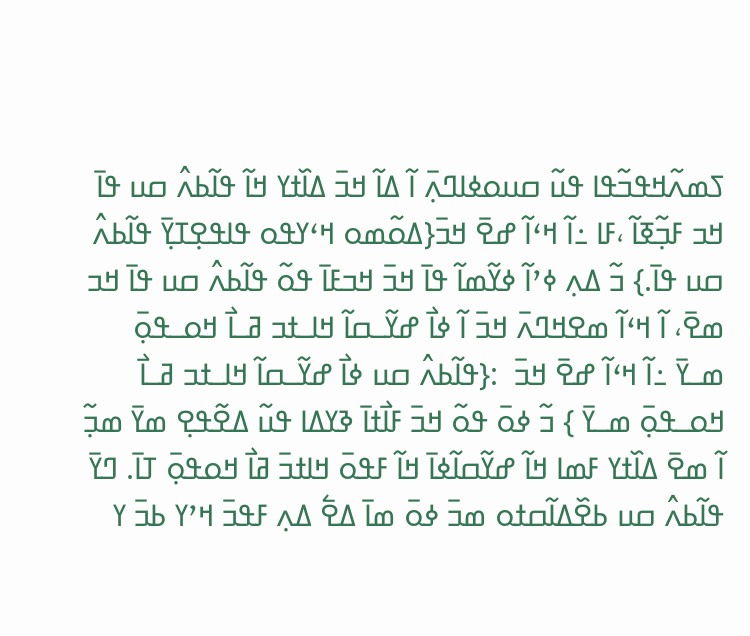ߖߘߍ߬ߞߟߏ߬ߟߊ ߟߎ߬ ߛߎߋߦߊߣߍ߲߫ ߊ߬ ߡߊ߬ ߞߏ߫ ߡߊ߰ߙߌ ߞߊ߬ ߟߊ߬ߕߍ߮ ߛߎ ߟߊ߫ ߞߏ ߓߏ߲߬ߧߊ߬ ،ߓߊ ߸ߊ߬ ߞߵߊ߬ ߝߐ߫ ߞߏ߫{ߡߋ߬ߘߋ ߞߵߌߟߋ ߟߊߟߐ߲ߠߌ߲߫ ߟߊ߬ߕߍ߮ ߛߎ ߟߊ߫.} ߏ߬ ߡߍ߲ ߦߴߊ߬ ߦߌ߬ߘߊ߬ ߟߊ߫ ߞߏ߫ ߞߏߓߊ߫ ߟߋ߬ ߟߊ߬ߕߍ߮ ߛߎ ߟߊ߫ ߞߏ ߘߐ߫، ߊ߬ ߞߵߊ߬ ߘߐߞߣߍ߫ ߞߏ߫ ߊ߬ ߦߊ߯ ߝߌ߬ߺߛߊ߬ ߞߊߺߙߏ ߥߺߊ߯ ߞߋߺߟߋ߲߫ ߘߺߌ߫ ߸ߊ߬ ߞߵߊ߬ ߝߐ߫ ߞߏ߫  :{ߟߊ߬ߕߍ߮ ߛߎ ߦߊ߯ ߝߌ߬ߺߛߊ߬ ߞߊߺߙߏ ߥߺߊ߯ ߞߋߺߟߋ߲߫ ߘߺߌ߫ } ߏ߬ ߦߋ߫ ߟߋ߬ ߞߏ߫ ߓߊ߯ߙߊ߫ ߢߌߡߊ ߟߎ߬ ߡߐ߬ߟߐ߲ ߘߌ߫ ߘߏ߲߬ ߊ߬ ߘߐ߫ ߡߊ߰ߙߌ ߓߘߊ ߞߊ߬ ߝߌ߬ߛߊ߬ߦߊ߫ ߞߊ߬ ߓߟߋ߫ ߞߊߙߏ߫ ߥߊ߯ ߞߋߟߋ߲߫ ߠߊ߫. ߣߌ߫ ߟߊ߬ߕߍ߮ ߛߎ ߕߐ߰ߡߊ߬ߛߙߋ ߘߏ߫ ߦߋ߫ ߘߊ߫ ߡߐ߱ ߡߍ߲ ߓߟߏ߫ ߞߴߌ ߕߏ߫ ߌ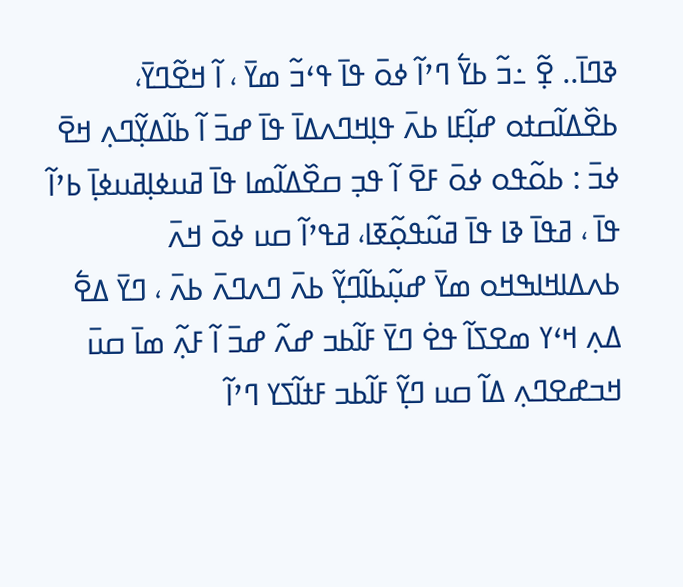ߢߣߊ߫.. ߐ߲߬ ߸ߏ߬ ߕߌ߱ ߣߴߊ߬ ߦߋ߫ ߟߊ߫ ߟߵߏ߬ ߘߌ߫ ، ߊ߬ ߞߐ߬ߣߌ߫، ߕߐ߰ߡߊ߬ߛߙߋ ߝߊ߲߬ߓߊ ߕߍ߫ ߟߊ߲ߞߣߍߡߊ߫ ߟߊ߫ ߝߏ߫ ߊ߬ ߕߊ߬ߡߌ߲߬ߣߍ߲ ߞߐ߫ ߦߏ߫ : ߕߋ߬ߟߋ ߦߋ߫ ߓߐ߫ ߊ߬ ߟߏ߲ ߛߐ߰ߡߊ߬ߘߊ ߟߊ߫ ߥߎߦߊ߲ߥߎߦߊ߲߫ ߕߴߊ߬ ߟߊ߫ ، ߥߟߊ߫ ߢߊ ߟߊ߫ ߥߎ߬ߟߋ߲߬ߧߊ، ߥߟߴߊ߬ ߛߎ ߦߋ߫ ߞߍ߫ ߕߍߡߊߞߊߒߞߋ ߘߌ߫ ߝߎ߲߬ߕߊ߬ߣߌ߲߬ ߕߍ߫ ߣߍߣߍ߫ ߕߍ߫ ، ߣߌ߫ ߡߐ߱ ߡߍ߲ ߞߵߌ ߘߐߖߊ߬ ߟߐ߭ ߣߌ߫ ߓߊ߬ߕߏ ߝߍ߬ ߝߏ߫ ߊ߬ ߓߍ߲߬ ߘߊ߫ ߛߎ߫ ߞߏߝߐߣߍ߲ ߡߊ߬ ߛߎ ߣߌ߲߬ ߓߊ߬ߕߏ ߓߙߊ߬ߖߌ ߣߴߊ߬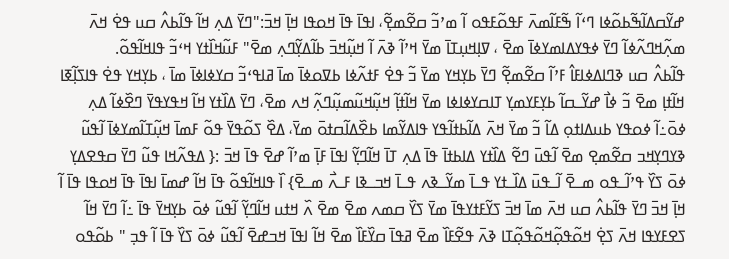ߝߌ߬ߛߡߊ߬ߒ߬ߕߋ߬ߦߊ ߣߵߊ߬ ߒ߬ߓߊ߬ߘߍ߫ ߓߟߋ߬ߓߟߋ ߊ߬ ߘߴߏ߬ ߛߐ߬ߘߐ߲߬، ߊߟߊ߫ ߟߊ߫ ߞߋߟߊ ߞߊ߲߫ ߞߏ߫:"ߣߌ߫ ߡߍ߲ ߞߊ߬ ߟߊ߬ߕߍ߮ ߛߎ ߟߐ߭ ߞߍ߫ ߘߍ߲߬ߞߣߍ߬ߦߊ߬ ߣߌ߫ ߦߟߌߡߊߘߌߦߊ߫ ߘߐ߫ ، ߜߊ߲ߞߎ߲ߠߊ߫ ߘߌ߫ ߞߴߊ߬ ߢߍ߫ ߊ߬ ߞߎ߲߬ߞߏ߫ ߕߊ߬ߡߌ߲߬ߣߍ߲ ߘߐ߫" ߓߎ߬ߞߊ߰ߙߌ ߞߵߏ߬ ߟߊߞߊ߬ߟߋ߬.
ߟߊ߬ߕߍ߮ ߛߎ ߢߣߊߡߦߊߓߊ߮ ߓߴߊ߬ ߛߐ߬ߘߐ߲߬ ߣߌ߫ ߕߌ߲ߞߌ ߘߌ߫ ߏ߬ ߟߐ߭ ߓߙߍ߬ߦߊ ߕߜߋߦߊ߫ ߘߊ߫ ߥߊߟߵߏ߬ ߛߌߦߊߦߊ߫ ߘߊ߫ ، ߕߌ߲ߞߌ ߟߐ߭ ߟߊߖߊ߲߬ߧߊ ߞߊ߬ߙߊ߲ ߘߐ߫ ߏ߬ ߦߊ߯ ߝߌ߬ߺߛߊ߬ ߕߌ߲ߓߌߘߌ߲ ߠߊߛߌߦߊߦߊ ߘߌ߫ ߞߊ߬ߙߊ߲߬ ߞߎ߲߬ߞߎ߬ߘߎ߲߬ߣߍ߲߬ ߞߍ ߘߐ߫، ߣߌ߫ ߡߊ߰ߙߌ ߞߊ߬ ߞߟߌߟߌ߫ ߣߐ߰ߦߊ߬ ߡߍ߲ ߦߋ߫߸ߊ߬ ߦߋߟߌ ߕߎߡߊߙߋ߲ ߡߊ߬ ߏ߬ ߘߌ߫ ߞߍ߫ ߡߊ߬ߕߙߊ߬ߟߌ ߟߊߡߌ߬ߘߊ ߕߐ߰ߡߊ߬ߛߙߋ߫ ߘߌ߫، ߡߐ߰ ߖߋ߬ߟߌ߫ ߟߋ߬ ߓߘߊ߫ ߞߎ߲߬ߠߊ߬ߘߌߦߊ߫ ߊ߬ߟߎ߬ ߢߌߣߌ߲ߞߏ ߛߐ߬ߘߐ߲ ߘߐ߫ ߊ߬ߟߎ߫ ߣߐ߬ ߡߊ߰ߙߌ ߡߊߕߙߊ߫ ߟߊ߫ ߡߍ߲ ߠߊ߫ ߞߊ߬ߣߌ߲߬ ߊߟߊ߫ ߓߊ߲߫ ߘߴߊ߬ ߝߐ߫ ߟߊ߫ ߞߏ߫ :{ ߡߟߍ߬ߞߊ ߟߎ߬ ߣߌ߫ ߛߟߐߡߌ߲ ߦߋ߫ ߖߌ߰ ߟߴߊ߬ߺߟߋ ߘߺߐ߫ ߊ߬ߺߟߎ߫ ߡߊ߰ߺߙߌ ߟߺߊ߫ ߘߌ߬ߺߢߍ ߟߺߊ߫ ߞߏߺߢߊ ߓߺߍ߯ ߘߺߐ߫} ߊ߰ ߟߊߞߊ߬ߟߋ߬ ߟߊ߫ ߞߊ߬ ߝߘߊ߫ ߊߟߊ߫ ߟߊ߫ ߞߋߟߊ ߟߊ߫ ߊ߬ ߞߊ߲߫ ߞߏ߫ ߣߌ߫ ߟߊ߬ߕߍ߮ ߛߎ ߞߍ߫ ߘߊ߫ ߞߏ߫ ߖߌ߬ߓߙߌߟߊ߫ ߘߌ߫ ߖߌ߰ ߛߘߍ ߘߐ߫ ߘߐ߫ ߍ߰ ߞߙߎ ߞߊ߬ߣߌ߲߬ ߊ߬ߟߎ߬ ߦߋ߫ ߕߌ߲ߞߌ߫ ߟߊ߫ ߸ߊ߬ ߣߌ߫ ߞߊ߬ ߖߐߓߌߟߊ ߞߍ߫ ߖߐ߲߭ ߞߋ߬ߟߋ߲߬ߞߋ߬ߟߋ߲߬ߠߊ ߢߍ߫ ߟߐ߬ߓߊ߰ ߘߐ߫ ߥߟߊ߫ ߛߌ߰ߓߊ߰ ߘߐ߫ ߞߊ߬ ߊߟߊ߫ ߞߏߝߐ߫ ߊ߬ߟߎ߬ ߦߋ߫ ߖߌ߰ ߟߊ߫ ߊ߬ ߟߏ߲ " ߕߋ߬ߟߋ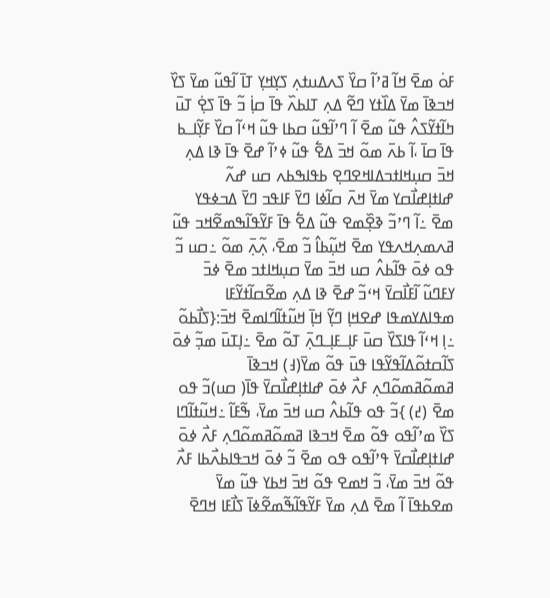ߓߋ߭ ߘߐ߫ ߞߊ߬ ߥߴߊ߬ ߛߌ߰ ߖߍߡߎߙߍ߲ ߖߌ߲ߞߌ߲ ߠߊ߫ ߊ߬ߟߎ߬ ߘߌ߫ ߖߌ߰ ߞߏߢߊ߫ ߘߌ߫ ߡߊ߰ߙߌ ߣߐ߬ ߡߍ߲ ߠߊߕߍ߰ ߟߊ߫ ߛߊ߲߭ ߏ߬ ߟߊ߫ ߖߐ߲߭ ߠߎ߫ ߤߊ߬ߙߌ߬ߖߍ߮ ߟߎ߬ ߘߐ߫ ߊ߬ ߣߴߊ߬ߟߎ߬ ߛߕߊ ߟߎ߬ ߞߵߊ߬ ߛߌ߰ ߓߌ߲߬ߊߺߕ ߟߊ߫ ߛߊ߫ ،ߊ߬ ߕߍ߫ ߘߋ߬ ߞߏ߫ ߡߐ߱ ߟߎ߬ ߦߴߊ߬ ߝߐ߫ ߟߊ߫ ߢߊ ߡߍ߲ ߞߏ߫ ߛߎ߲ߞߊߙߏߡߊߞߐߣߐ߲ ߕߟߊߒߕߍ ߛߎ ߝߍ߬ ߝߊߙߊ߲ߝߊ߯ߛߌ ߘߌ߫ ߞߍ߫ ߛߊ߬ߦߊ ߣߌ߫ ߓߊߟߏ ߣߌ߫ ߡߏߦߟߌ ߘߐ߫ ߸ߊ߬ ߣߴߏ߬ ߢߐ߲߰ߘߐ ߟߎ߬ ߡߐ߱ ߟߊ߫ ߓߌ߬ߟߊ߬ߒߘߐ߬ߞߏ ߟߎ߬ ߥߍߘߍ߲ߞߍߟߌ ߘߐ߫ ߞߎ߲߬ߕߊ߮ ߏ߬ ߘߐ߫، ߍ߲߬ߍ߲߫ ߘߋ߬ ߸ߛߎ ߏ߬ ߟߋ ߦߋ߫ ߟߊ߬ߕߍ߮ ߛߎ ߞߏ߫ ߘߌ߫ ߛߎ߲ߞߊߙߏ ߘߐ߫ ߦߏ߫ ߌߓߣߎ߬ ߊ߬ߓߊ߯ߛߌ߫ ߞߵߏ߬ ߝߐ߫ ߢߊ ߡߍ߲ ߘߐ߬ߛߊ߬ߙߌ߬ߓߊ ߘߟߊߡߌߘߟߊ ߝߐߞߊ߲ ߣߌ߲߬ ߞߊ߲߫ ߞߎ߬ߙߊ߬ߣߊߘߐ߫ ߞߏ߫:{ߖߊ߯ߕߋ߬ ߸ߊ߲ ߞߵߊ߬ ߟߊߖߌ߰ ߛߎ߫ ߓߊ߲ߺߓߊ߲ߺߣߍ߲߫ ߠߋ߬ ߘߐ߫ ߸ߊ߲ߠߎ߫ ߘߏ߲߬ ߦߋ߫ ߖߊ߬ߛߙߋ߬ߡߊ߬ߟߌ߬ߟߊ ߟߎ߫ ߟߋ߬ ߘߌ߫(߃) ߞߏߢߊ߫ ߥߘߋ߬ߥߘߋ߬ߣߍ߲ ߓߍ߯ ߦߋ߫ ߝߊߙߊ߲ߝߊ߯ߛߌ߫ ߟߊ߫( ߛߎ)ߏ߬ ߟߋ ߘߐ߫ (߄) }ߏ߬ ߟߋ ߟߊ߬ߕߍ߮ ߛߎ ߞߏ߫ ߘߌ߫، ߒ߬ߓߊ߬ ߸ߞߎ߬ߙߊ߬ߣߊ ߖߌ߰ ߘߴߊ߬ߟߋ ߟߋ߬ ߘߐ߫ ߞߏߢߊ ߥߘߋ߬ߥߘߋ߬ߣߍ߲ ߓߍ߯ ߦߋ߫ ߝߊߙߊ߲ߝߊ߯ߛߌ߫ ߟߴߊ߬ߟߋ ߟߋ ߘߐ߫ ߏ߬ ߦߋ߫ ߞߏߟߊߕߍ߯ߕߊ ߓߍ߯ ߟߋ߬ ߞߏ߫ ߘߌ߫، ߏ߬ ߞߘߐ ߟߋ߬ ߞߏ߫ ߞߕߌ ߟߎ߬ ߘߌ߫ ߘߐߕߟߊ߫ ߊ߬ ߘߐ߫ ߡߍ߲ ߘߌ߫ ߓߌ߬ߟߊ߬ߒ߬ߘߐ߬ߦߊ߫ ߖߊ߯ߓߊ ߞߣߐ߫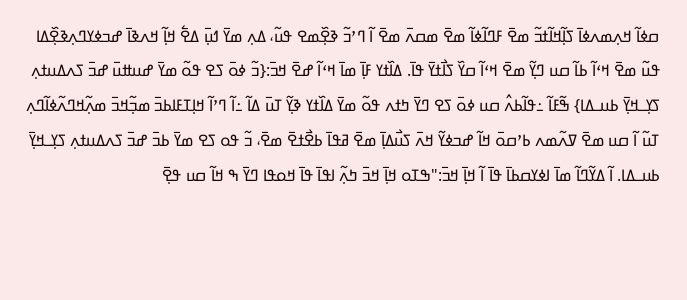ߛߦߊ߬ ߞߍ߲ߘߍߦߊ߫ ߖߊ߲߬ߞߊ߬ߙߏ߬ ߘߐ߫ ߓߣߊ߬ߦߊ߬ ߘߐ߫ ߘߛߍ߫ ߘߐ߫ ߊ߬ ߣߴߏ߬ ߢߐ߲߰ߘߐ ߟߎ߬، ߡߍ߲ ߘߌ߫ ߗߎ߲߫ ߡߐ߱ ߞߊ߲߬ ߞߍߢߊ߫ ߝߏߦߌߣߍ߲ߢߐ߲߰ߡߊ ߟߎ߬ ߘߐ߫ ߞߵߊ߬ ߕߊ߬ ߛߎ ߣߌ߲߬ ߘߐ߫ ߞߵߊ߬ ߛߌ߰ ߖߊ߯ߙߌ߫ ߟߊ߫. ߡߊ߰ߙߌ ߓߊ߲߫ ߘߊ߫ ߞߵߊ߬ ߝߐ߫ ߞߏ߫:{ߏ߬ ߦߋ߫ ߖߐ ߟߋ߬ ߘߌ߫ ߝߎߚߎ߫ ߝߏ߫ ߖߍߡߎߙߍ߲ ߖߌ߲ߺߞߌ߲߫ ߕߎߺߡߊ} ߒ߬ߓߊ߬ ߸ߟߊ߬ߕߍ߮ ߛߎ ߦߋ߫ ߖߐ ߣߌ߫ ߤߙߍ ߟߋ߬ ߘߌ߫ ߡߊ߰ߙߌ ߢߌ߲߬ ߠߎ߫ ߡߊ߬ ߸ߊ߬ ߣߴߊ߬ ߞߊ߲ߠߓߊߕߏ߫ ߘߏ߲߬ߞߏ߫ ߘߍ߲߬ߞߣߍ߬ߦߊ߬ߣߍ߲ ߠߎ߬ ߊ߬ ߛߎ ߘߐ߫ ߜߍ߬ߘߍ ߕߴߛߋ߫ ߞߊ߬ ߝߏߦߌ߬ ߞߍ߫ ߖߎ߯ߡߊ߲߫ ߘߐ߫ ߥߟߊ߫ ߕߐ߯ߙߐ߫ ߘߐ߫، ߏ߬ ߟߋ ߖߐ ߘߌ߫ ߕߏ߫ ߝߏ߫ ߖߍߡߎߙߍ߲ ߖߌ߲ߺߞߌ߲߫ ߕߎߺߡߊ. ߊ߬ ߡߌ߬ߣߊ߬ ߘߊ߫ ߊߦߌߛߕߊ߫ ߟߊ߫ ߊ߬ ߞߊ߲߫ ߞߏ߫:"ߒߠߋ ߞߊ߲߫ ߞߏ߫ ߤߍ߲߬ ߊߟߊ߫ ߟߊ߫ ߞߋߟߊ ߣߌ߫ ߒ ߞߊ߬ ߛߎ ߟߐ߲߫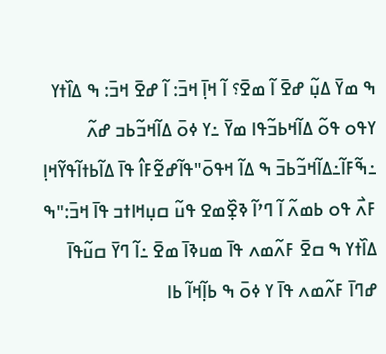ߒ ߘߌ߫ ߡߎ߲߬ ߝߐ߫ ߊ߬ ߘߐ߫؟ ߊ߬ ߞߊ߲߫ ߞߏ߫: ߊ߬ ߝߐ߫ ߞߏ߫: ߒ ߡߊ߰ߙߌ ߌߟߋ ߟߋ߬ ߡߊ߬ߞߕߏ߬ߟߊ ߘߌ߫ ߸ߌ ߦߋ߫ ߡߊ߬ߞߏ߬ߕߏ ߝߍ߬ ߸ߒ߬ߓߊ߬߸ߡߊ߬ߞߏ߬ߕߏ߫ ߒ ߡߊ߬ ߞߟߋ߫"ߟߊ߬ߝߐ߬ߓߊ߮ ߟߊ߫ ߡߊ߬ߕߙߊ߬ߟߌ߬ߞߊ߲ ߓߍ߯ ߟߋ ߕߘߍ߬ ߊ߬ ߣߴߊ߬ ߢߐ߲߰ߘߐ ߟߎ߬ ߛߎ߲ߞߊߙߏ ߟߊ߫ ߞߏ߫:"ߒ ߡߊ߰ߙߌ ߒ ߛߐ߫ ߓߍ߬ߘߍ ߟߊ߫ ߘߎߢߊ߫ ߘߐ߫ ߸ߊ߬ ߣߌ߫ ߛߎ߬ߟߊ߫ ߝߣߊ߫ ߓߍ߬ߘߍ ߟߊ߫ ߌ ߦߋ߫ ߒ ߕߊ߲߬ߞߊ߬ ߕߊ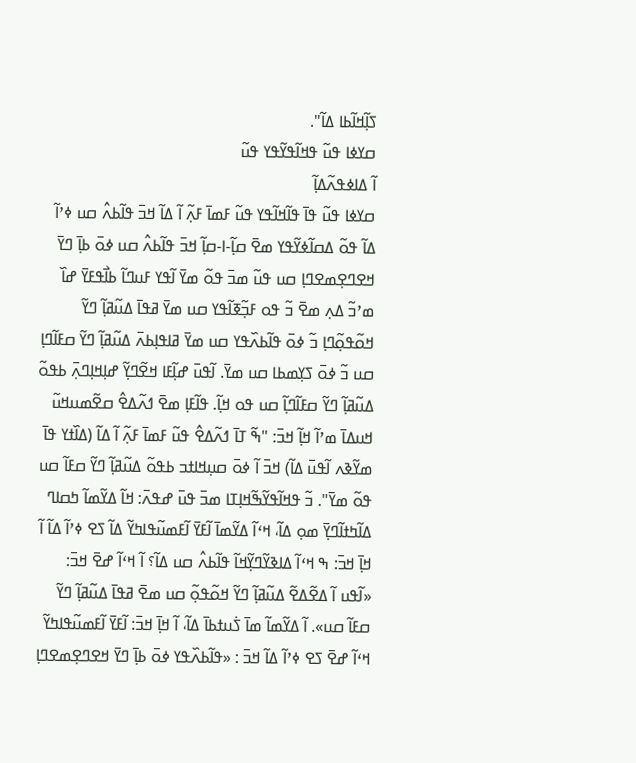ߖߊ߲߬ߞߊ߬ߕߊ ߡߊ߬".
ߛߌߦߊ ߟߎ߬ ߟߞߊ߬ߟߌ߬ߟߌ ߟߎ߬
ߊ߬ ߡߊߦߟߍ߬ߡߊ߲߬
ߛߌߦߊ ߟߎ߬ ߟߊ߫ ߟߊ߬ߞߊ߬ߟߌ ߟߎ߬ ߓߘߊ߫ ߓߍ߲߬ ߊ߬ ߡߊ߬ ߞߏ߫ ߟߊ߬ߕߍ߮ ߛߎ ߦߴߊ߬ ߡߊ߬ ߟߋ߬ ߡߛߊ߬ߦߌ߬ߟߌ ߘߐ߫ ߛߊ߲߬-ߊ-ߛߊ߲߬ ߞߏ߫ ߟߊ߬ߕߍ߮ ߛߎ ߦߋ߫ ߕߊ߲߫ ߣߌ߫ ߞߐߣߐ߲ߘߐߣߊ߲ ߛߎ ߟߎ߬ ߘߏ߫ ߟߋ߬ ߘߌ߫ ߊ߬ߟߌ ߓߎߣߊ߬ ߕߊ߯ߟߓߌ߫ ߝߊ߰ ߘߴߏ߬ ߡߍ߲ ߘߐ߫ ߏ߬ ߟߋ ߓߏ߲߬ߧߊ߬ߟߌ ߛߎ ߘߌ߫ ߥߟߊ߫ ߡߎ߬ߥߊ߲߬ ߣߌ߬ ߞߋ߬ߟߋ߲߬ߣߊ߲ ߏ߬ ߦߋ߫ ߟߊ߬ߕߍ߰ߟߌ ߛߎ ߘߌ߫ ߥߊߟߊ߲ߕߍ߫ ߡߎ߬ߥߊ߲߬ ߣߌ߬ ߛߓߊ߬ߣߊ߲ ߛߎ ߏ߬ ߦߋ߫ ߖߌ߲ߘߕߊ ߛߎ ߘߌ߫. ߊ߬ߟߎ߫ ߝߊ߲߬ߓߊ ߞߐ߬ߣߌ߲߬ ߝߊ߲ߞߊ߲ߣߍ߲߫ ߕߟߋ߬ ߡߎ߬ߥߊ߲߬ ߣߌ߬ ߛߓߊ߬ߣߊ߲߬ ߛߎ ߟߋ ߞߊ߲߬. ߟߊ߬ߓߊ߲ ߘߐ߫ ߗߍ߬ߡߐ߮ ߛߐ߬ߘߎߞߎ߬ ߞߎߡߊ߫ ߘߴߊ߬ ߞߊ߲߬ ߞߏ߫: "ߒ߬ ߠߊ߫ ߗߍ߬ߡߐ߮ ߟߎ߬ ߓߘߊ߫ ߓߍ߲߬ ߊ߬ ߡߊ߬ (ߡߊ߰ߙߌ ߟߊ߫ ߘߌ߬ߢߍ ߊ߬ߟߎ߫ ߡߊ߬) ߞߏ߫ ߊ߬ ߦߋ߫ ߛߎ߲ߞߊߙߏ ߕߟߋ߬ ߡߎ߬ߥߊ߲߬ ߣߌ߬ ߛߓߊ߬ ߛߎ ߟߋ߬ ߘߌ߫". ߏ߬ ߟߞߊ߬ߟߌ߬ߒ߬ߞߊ߲ߠߊ ߘߏ߫ ߟߎ߫ ߝߟߍ߫: ߞߊ߬ ߡߌ߬ߘߊ߬ ߤߛߊߣ ߡߊ߬ߤߙߊ߬ߣߌ߲߫ ߘߋ߲ ߡߊ߬، ߞߵߊ߬ ߡߌ߬ߘߊ߫ ߊ߬ߓߌ߫ ߊ߬ߓߘߎ߬ߟߊߤߌ߬ ߡߊ߬ ߖߐ ߦߴߊ߬ ߡߊ߬ ߊ߬ ߞߊ߲߫ ߞߏ߫: ߒ ߞߵߊ߬ ߡߊߢߌ߬ߣߌ߲߬ߞߊ߬ ߟߊ߬ߕߍ߮ ߛߎ ߡߊ߬؟ ߊ߬ ߞߵߊ߬ ߝߐ߫ ߞߏ߫: «ߊ߬ߟߎ ߊ߬ ߡߐ߬ߡߐ߬ ߡߎ߬ߥߊ߲߬ ߣߌ߬ ߞߋ߬ߟߋ߲߬ ߛߎ ߘߐ߫ ߥߟߊ߫ ߡߎ߬ߥߊ߲߬ ߣߌ߬ ߛߓߊ߬ ߛߎ». ߊ߬ ߡߌ߬ߘߊ߬ ߘߊ߫ ߖ߭ߎߙߕߊ߫ ߡߊ߬، ߊ߬ ߞߊ߲߫ ߞߏ߫: ߊ߬ߓߌ߫ ߊ߬ߓߘߎ߬ߟߊߤߌ߬ ߞߵߊ߬ ߝߐ߫ ߖߐ ߦߴߊ߬ ߡߊ߬ ߞߏ߫ : «ߟߊ߬ߕߍ߰ߟߌ ߦߋ߫ ߕߊ߲߫ ߣߌ߫ ߞߐߣߐ߲ߘߐߣߊ߲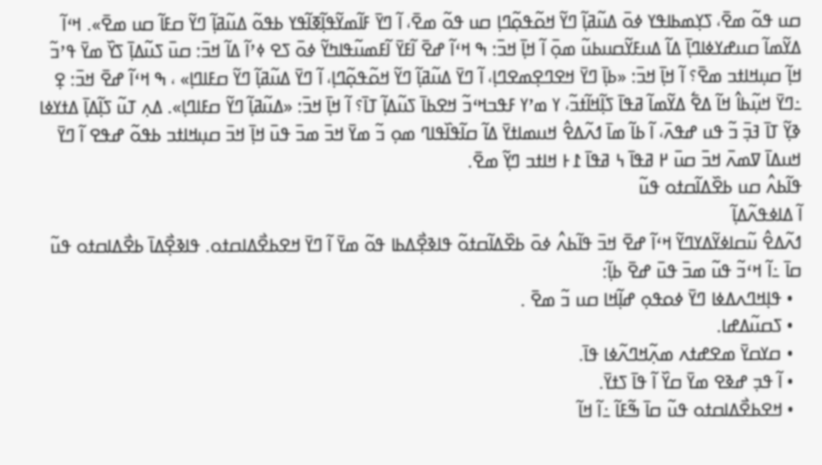ߛߎ ߟߋ߬ ߘߐ߫، ߖߌ߲ߘߕߊߟߌ ߦߋ߫ ߡߎ߬ߥߊ߲߬ ߣߌ߬ ߞߋ߬ߟߋ߲߬ߣߊ߲ ߛߎ ߟߋ߬ ߘߐ߫، ߊ߬ ߣߌ߫ ߓߊ߬ߘߌ߬ߟߊ߲߬ߧߊ߬ߟߌ ߕߟߋ߬ ߡߎ߬ߥߊ߲߬ ߣߌ߬ ߛߓߊ߬ ߛߎ ߘߐ߫». ߞߵߊ߬ ߡߌ߬ߘߊ߬ ߛߎߝߌߦߊߣߊ߲߫ ߡߊ߬ ߡߎߓߌ߬ߛߎߕߎ߬ ߘߋ߲߫ ߊ߬ ߞߊ߲߫ ߞߏ߫: ߒ ߞߵߊ߬ ߝߐ߫ ߊ߬ߓߌ߫ ߊ߬ߓߘߎ߬ߟߊߤߌ߬ ߦߋ߫ ߖߐ ߦߴߊ߬ ߡߊ߬ ߞߏ߫: ߛߎ߫ ߖߎ߬ߡߊ߲߫ ߖߌ߰ ߘߌ߫ ߟߴߏ߬ ߞߊ߲߬ ߛߎ߲ߞߊߙߏ ߘߐ߫؟ ߊ߬ ߞߊ߲߫ ߞߏ߫: «ߕߊ߲߫ ߣߌ߫ ߞߐߣߐ߲ߘߐߣߊ߲، ߊ߬ ߣߌ߫ ߡߎ߬ߥߊ߲߬ ߣߌ߬ ߞߋ߬ߟߋ߲߬ߣߊ߲، ߊ߬ ߣߌ߫ ߡߎ߬ߥߊ߲߬ ߣߌ߬ ߛߓߊߣߊ߲» ، ߒ ߞߵߊ߬ ߝߐ߫ ߞߏ߫: ߐ߲ ߸ߣߌ߫ ߞߎ߲߬ߕߊ߮ ߞߊ߬ ߡߐ߱ ߡߌ߬ߘߊ߬ ߥߟߊ߫ ߖߊ߲߬ߞߊ߬ߙߏ߬، ߌ ߘߴߌ ߓߟߏߞߵߏ߬ ߞߐߕߊ߫ ߖߎ߬ߡߊ߲߬ ߠߊ߫؟ ߊ߬ ߞߊ߲߫ ߞߏ߫: «ߡߎ߬ߥߊ߲߬ ߣߌ߬ ߛߓߊߣߊ߲». ߡߍ߲ ߠߎ߬ ߖߊ߲߬ߡߊ߲߫ ߡߙߌߦߊ ߢߌ߲߬ ߠߊ߫ ߔߏ߲߫ ߏ߬ ߟߎ ߝߟߍ߫، ߊ߬ ߕߊ߬ ߘߊ߫ ߗߍ߬ߡߐ߮ ߞߎߘߊߙߌ߫ ߡߊ߬ ߛߊ߬ߟߊ߰ߟߊߣ ߘߋ߲ ߏ߬ ߘߌ߫ ߞߏ߫ ߘߏ߫ ߟߎ߫ ߞߊ߲߫ ߞߏ߫ ߛߎ߲ߞߊߙߏ ߕߟߋ߬ ߝߟߐ ߊ߬ ߣߌ߫ ߞߎߡߊ߫ ߜߘߍ߫ ߞߏ߫ ߛߎ߫ ߂ ߥߟߊ߫ ߆ ߥߟߊ߫ ߁߅ ߞߊߙߏ ߣߌ߲߬ ߘߐ߫.
ߟߊ߬ߕߍ߮ ߛߎ ߕߐ߰ߡߊ߬ߛߙߋ ߟߎ߬
ߊ߬ ߡߊߦߟߍ߬ߡߊ߲߬
ߗߍ߬ߡߐ߮ ߎ߬ߛߊߦߌ߬ߡߌߣߌ߬ ߞߵߊ߬ ߝߐ߫ ߞߏ߫ ߟߊ߬ߕߍ߮ ߦߋ߫ ߕߐ߰ߡߊ߬ߛߙߋ߬ ߟߊߢߐ߲߯ߡߕߊ ߟߋ߬ ߘߌ߫ ߊ߬ ߣߌ߫ ߞߐߕߐ߯ߡߊߛߙߋ. ߟߊߢߐ߲߯ߡߊ߫ ߕߐ߯ߡߊߛߙߋ ߟߎ߬ ߛߊ߫ ߸ߊ߬ ߞߵߏ߬ ߟߎ߬ ߘߏ߫ ߟߎ߫ ߝߐ߫ ߕߊ߲߬:
  • ߟߊ߲ߞߣߍߡߦߊ ߣߌ߫ ߦߋߟߋ߲ ߝߊ߲߬ߞߊ ߛߎ ߏ߬ ߘߐ߫ .
  • ߖߛߎ߬ߡߝߊ.
  • ߛߌߛߌ߫ ߘߐߝߙߍ ߘߍ߲߬ߞߣߍ߬ߦߊ ߟߊ߫.
  • ߊ߬ ߟߏ߲ ߝߢߐ ߘߌ߫ ߛߌ߰ ߊ߬ ߟߊ߫ ߖߙߌ߫.
  • ߞߐߕߐ߯ߡߊߛߙߋ ߟߎ߬ ߛߊ߫ ߒ߬ߓߊ߬ ߸ߊ߬ ߞߊ߬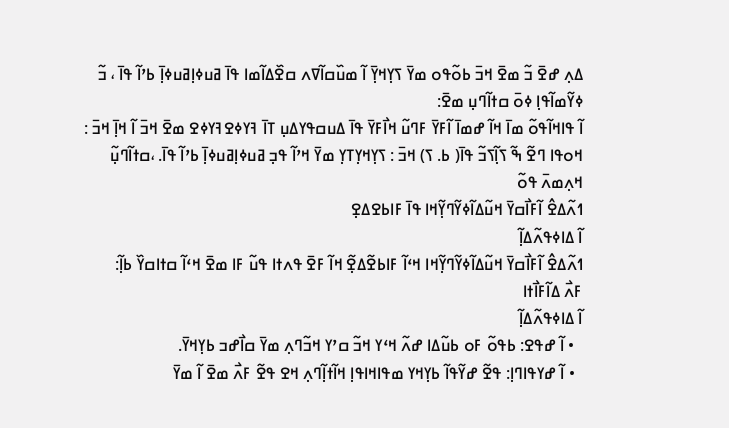ߡߍ߲ ߝߐ߫ ߏ߬ ߘߐ߫ ߞߏ߫ ߕߋ߬ߟߋ ߘߌ߫ ߖߌ߲ߞߌ߲߫ ߊ߬ ߘߎ߰ߛߊ߬ߜߍ ߛߐ߰ߡߊ߬ߘߊ ߟߊ߫ ߥߎߦߊ߲ߥߎߦߊ߲߫ ߕߴߊ߬ ߟߊ߫ ، ߏ߬ ߦߌ߬ߘߊ߬ߟߊ߲ ߦߋ߫ ߛߙߊ߬ߣߎ߲ ߘߐ߫:
ߊ߬ ߟߊߞߊ߬ߟߋ߬ ߘߊ߫ ߞߊ߬ ߝߘߊ߫ ߊ߬ߓߌ߫ ߓߣߎ߬ ߞߊ߯ߓߌ߫ ߟߊ߫ ߡߎߛߟߌߡߎ߲ ߠߊ߫ ߔߌߦߐߔߌߦߐ ߘߐ߫ ߞߏ߫ ߊ߬ ߞߊ߲߫ ߞߏ߫ : ߞߋߟߊ ߣߐ߬ ߒ߬ ߖߊ߲߬ߖߏ߬ ߟߊ߫( ߕ. ߖ) ߞߏ߫ : ߖߌ߲ߞߌ߲ߠߌ߲ ߘߌ߫ ߞߴߊ߬ ߟߏ߲ ߥߎߦߊ߲ߥߎߦߊ߲߫ ߕߴߊ߬ ߟߊ߫. ،ߛߙߊ߬ߣߎ߲߬ ߞߍ߲ߘߍ߫ ߟߋ߬
ߗߍ߬ߡߐ߮ ߊ߬ߓߊ߯ߛߌ߫ ߞߎ߬ߡߊ߬ߦߌ߬ߣߌ߲߬ߞߊ ߟߊ߫ ߓߊߕߐߡߐ߲
ߊ߬ ߡߊߦߟߍ߬ߡߊ߲߬
ߗߍ߬ߡߐ߮ ߊ߬ߓߊ߯ߛߌ߫ ߞߎ߬ߡߊ߬ߦߌ߬ߣߌ߲߬ߞߊ ߞߵߊ߬ ߓߊߕߐ߬ߡߐ߲߬ ߞߊ߬ ߓߐ߫ ߟߍߙߊ ߟߎ߬ ߓߊ ߘߐ߫ ߞߵߊ߬ ߛߙߊߛߌ߰ ߕߊ߲߬:
ߓߍ߯ ߡߊ߬ߓߊ߯ߙߊ
ߊ߬ ߡߊߦߟߍ߬ߡߊ߲߬
  • ߊ߬ ߝߟߐ: ߕߟߋ߬ ߓߋ ߕߎ߬ߡߊ ߝߍ߬ ߞߵߌ ߞߏ߬ ߛߴߌ ߞߏ߬ߣߍ߲ ߘߌ߫ ߛߊ߯ߝߏ ߕߌ߲ߞߌ߫.
  • ߊ߬ ߝߌߟߊߣߊ߲: ߟߐ߬ ߝߌ߬ߟߊ߬ ߕߌ߲ߞߌ ߘߟߊߞߊߟߊ߲ ߞߊ߬ߙߊ߲߬ߣߍ߲ ߞߐ ߟߐ߬ ߓߍ߯ ߘߐ߫ ߊ߬ ߘߌ߫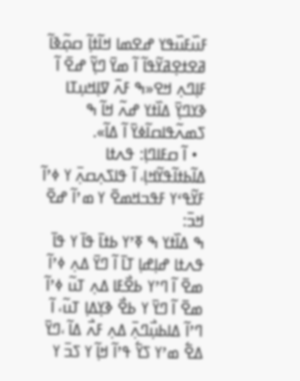ߓߎ߰ߓߎ߰ߟߌ ߝߐߘߊ ߞߊ߬ߙߊ߲߬ ߛߋ߲߬ߢߊ߬ ߥߐߙߐ߲ߥߌ߬ߟߊ߬ ߊ߬ ߘߌ߫ ߣߌ߲߬ ߝߐ߫ ߊ߬ ߓߊ߲ߣߍ߲ ߞߐ«ߒ ߓߍ߫ ߜߊ߲ߞߎ߲ߠߊ ߢߌߣߌ߲߫ ߡߊ߰ߙߌ ߝߍ߬ ߞߊ߬ ߒ ߖߘߍ߬ߟߊߛߊ߬ߦߌ߫ ߊ߬ ߡߊ߬».
  • ߊ߬ ߛߓߊߣߊ߲: ߟߍߙߊ ߡߊ߬ߕߙߊ߬ߟߌ߬ߞߊ߲، ߊ߬ ߟߊߖߍ߲ߛߍ߲߫ ߌ ߦߴߊ߬ ߓߌ߬ߟߵߌ ߓߟߏߞߘߐ߫ ߌ ߘߴߊ߬ ߝߐ߫ ߞߏ߫:
ߒ ߡߊ߰ߙߌ ߒ ߧߴߌ ߕߙߊ߫ ߟߊ߫ ߌ ߟߊ߫ ߟߍߙߊ ߝߊ߲ߝߊ߲ ߠߊ߫ ߊ߬ ߣߌ߫ ߡߍ߲ ߦߴߊ߬ ߘߐ߫ ߊ߬ ߣߴߌ ߕߐ߯ߓߊ ߡߍ߲ ߠߎ߬ ߦߴߊ߬ ߘߐ߫ ߊ߬ ߣߌ߫ ߌ ߕߐ߯ ߢߌ߲ߡߊ߲ ߠߎ߬، ߊ߬ ߣߴߊ߬ ߡߊߕߎ߲߯ߣߍ߲߫ ߡߍ߲ ߓߍ߯ ߡߊ߬ ،ߣߌ߫ ߡߐ߱ ߘߴߌ ߖߌ߱ ߟߴߊ߬ ߞߊ߲߬ ߌ ߖߏ߫ ߌ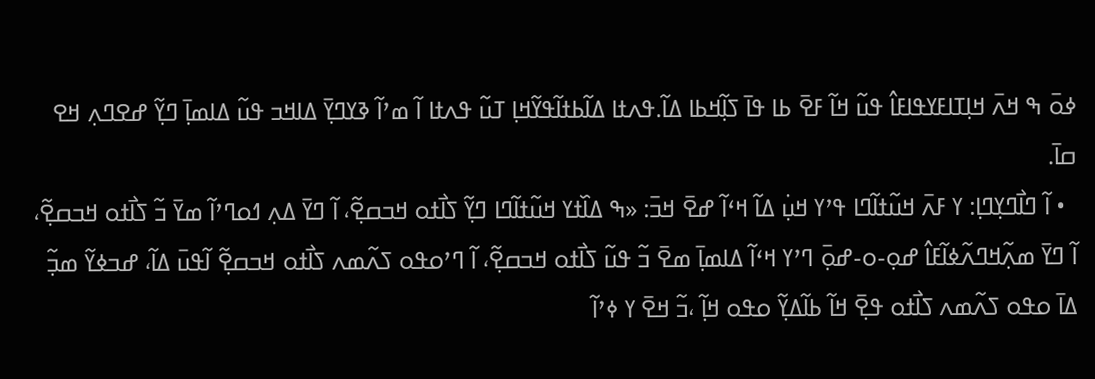ߦߋ߫ ߒ ߞߍ߫ ߞߊ߲ߠߊߓߌߟߊߓߊ߮ ߟߎ߬ ߞߊ߬ ߓߐ߫ ߕߊ ߟߊ߫ ߖߊ߲߬ߞߕߊ ߡߊ߬.ߟߍߙߊ ߡߊ߬ߕߙߊ߬ߟߌ߬ߞߊ߲ ߠߎ߬ ߟߍߙߊ ߊ߬ ߘߴߊ߬ ߢߌߣߌ߲߫ ߡߊߞߏ ߟߎ߬ ߡߊߘߊ߲߫ ߣߌ߲߬ ߝߐߣߍ߲ ߞߐ ߛߊ߫.
  • ߊ߬ ߣߊ߯ߣߌ߲ߣߊ߲: ߌ ߓߍ߫ ߞߎ߬ߙߊ߬ߣߊ ߟߴߌ ߞߎ߲߭ ߡߊ߬ ߞߵߊ߬ ߝߐ߫ ߞߏ߫: «ߒ ߡߊ߰ߙߌ ߞߎ߬ߙߊ߬ߣߊ ߣߌ߲߬ ߖߊ߯ߙߋ ߞߏߛߐ߲߬، ߊ߬ ߣߌ߫ ߡߍ߲ ߗߋߣߴߊ߬ ߘߌ߫ ߏ߬ ߖߊ߯ߙߋ ߞߏߛߐ߲߬، ߊ߬ ߣߌ߫ ߘߍ߲߬ߞߣߍ߬ߦߊ߬ߓߊ߮ ߝߋ߲-ߋ-ߝߋ߲߫ ߣߴߌ ߞߵߊ߬ ߡߊߘߊ߲߫ ߘߐ߫ ߏ߬ ߟߎ߬ ߖߊ߯ߙߋ ߞߏߛߐ߲߬، ߊ߬ ߣߴߋߟߋ ߖߍ߬ߘߍ ߖߊ߯ߙߋ ߞߏߛߐ߲߬ ߊ߬ߟߎ߫ ߡߊ߬، ߝߏߦߌ߬ ߘߏ߲߬ ߡߊ߫ ߋߟߋ ߖߍ߬ߘߍ ߖߊ߯ߙߋ ߟߐ߲߫ ߞߊ߬ ߕߊ߬ߡߌ߲߬ ߋߟߋ ߞߊ߲߬ ،ߏ߬ ߞߐ߫ ߌ ߦߴߊ߬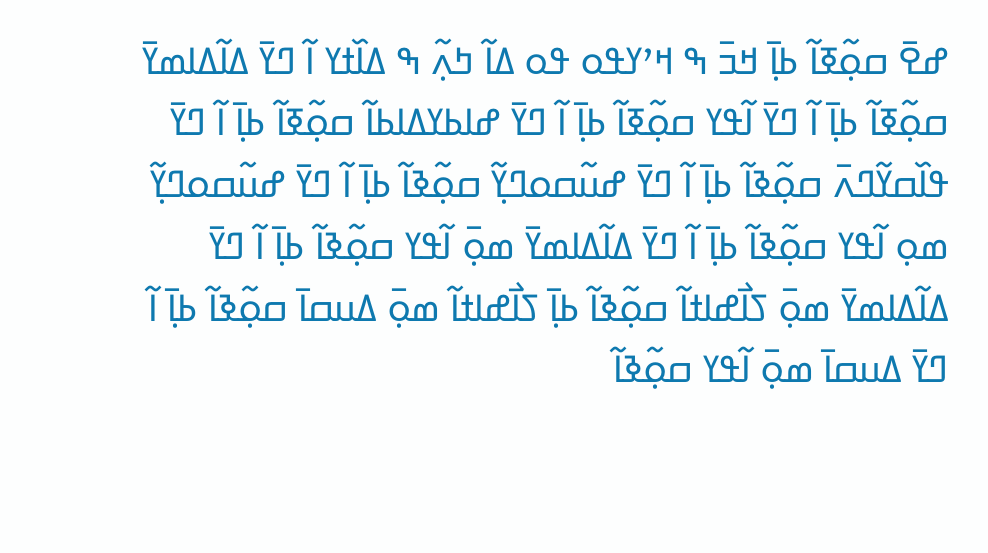ߝߐ߫ ߛߋ߲߬ߧߊ߬ ߕߊ߲߫ ߞߏ߫ ߒ ߞߴߌߟߋ ߟߋ ߡߊ߬ ߤߍ߲߬ ߒ ߡߊ߰ߙߌ ߊ߬ ߣߌ߫ ߡߊ߬ߡߊߘߌ߫ ߛߋ߲߬ߧߊ߬ ߕߊ߲߫ ߊ߬ ߣߌ߫ ߊ߬ߟߌ ߛߋ߲߬ߧߊ߬ ߕߊ߲߫ ߊ߬ ߣߌ߫ ߝߊߕߌߡߊߕߊ߬ ߛߋ߲߬ߧߊ߬ ߕߊ߲߫ ߊ߬ ߣߌ߫ ߟߊ߰ߛߌ߬ߣߍ߫ ߛߋ߲߬ߢߊ߬ ߕߊ߲߫ ߊ߬ ߣߌ߫ ߝߎ߬ߛߋߣߌ߲߬ ߛߋ߲߬ߢߊ߬ ߕߊ߲߫ ߊ߬ ߣߌ߫ ߝߎ߬ߛߋߣߌ߲߬ ߘߋ߲ ߊ߬ߟߌ ߛߋ߲߬ߢߊ߬ ߕߊ߲߫ ߊ߬ ߣߌ߫ ߡߊ߬ߡߊߘߌ߫ ߘߋ߲߫ ߊ߬ߟߌ ߛߋ߲߬ߢߊ߬ ߕߊ߲߫ ߊ߬ ߣߌ߫ ߡߊ߬ߡߊߘߌ߫ ߘߋ߲߫ ߖߊ߯ߝߊߙߊ߬ ߛߋ߲߬ߢߊ߬ ߕߊ߲߫ ߖߊ߯ߝߊߙߊ߬ ߘߋ߲߫ ߡߎߛߊ߫ ߛߋ߲߬ߢߊ߬ ߕߊ߲߫ ߊ߬ ߣߌ߫ ߡߎߛߊ߫ ߘߋ߲߫ ߊ߬ߟߌ ߛߋ߲߬ߢߊ߬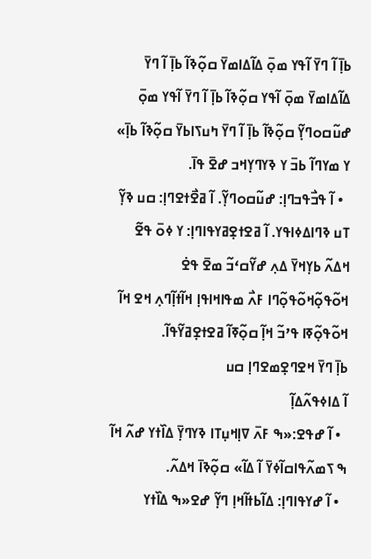ߕߊ߲߫ ߊ߬ ߣߌ߫ ߊ߬ߟߌ ߘߋ߲߫ ߡߊ߬ߡߊߘߌ߫ ߛߋ߲߬ߢߊ߬ ߕߊ߲߫ ߊ߬ ߣߌ߫ ߡߊ߬ߡߊߘߌ߫ ߘߋ߲߫ ߊ߬ߟߌ ߛߋ߲߬ߢߊ߬ ߕߊ߲߫ ߊ߬ ߣߌ߫ ߊ߬ߟߌ ߘߋ߲߫ ߝߎ߬ߛߋߣߌ߲߬ ߛߋ߲߬ߢߊ߬ ߕߊ߲߫ ߊ߬ ߣߌ߫ ߤߎߖߊߕߌ߫ ߛߋ߲߬ߢߊ߬ ߕߊ߲߫» ߌ ߘߌߣߊ߬ ߕߏ߫ ߌ ߢߌߣߌ߲ߞߏ ߝߐ߫ ߟߊ߫.
  • ߊ߬ ߟߏ߯ߟߏߣߊ߲: ߝߎ߬ߛߋߣߌ߲߬. ߊ߬ ߥߐ߯ߙߐߣߊ߲: ߛߎ ߢߌ߲߬ ߠߎ ߢߣߊߡߦߊߟߌ. ߊ߬ ߥߐߙߐ߲ߥߌߟߊߣߊ߲: ߌ ߦߋ߫ ߟߐ߬ ߞߡߍ߬ ߕߌ߲ߞߌ߫ ߡߍ߲ ߝߌ߬ߛߵߏ߬ ߘߐ߫ ߟߐ߭ ߞߋ߬ߟߋ߲߬ߞߋ߬ߟߋ߲߬ߣߊ ߓߍ߯ ߘߟߊߞߊߟߊ߲ ߞߊ߬ߙߊ߲߬ߣߍ߲ ߞߐ ߞߊ߬ ߞߋ߬ߟߋ߲߬ߧߊ ߟߴߏ߬ ߞߊ߲߬ ߛߋ߲߬ߧߊ߬ ߥߐߙߐ߲ߥߌ߬ߟߊ߬.
ߕߊ߲߫ ߣߌ߫ ߞߐߣߐ߲ߘߐߣߊ߲ ߛߎ
ߊ߬ ߡߊߦߟߍ߬ߡߊ߲߬
  • ߊ߬ ߝߟߐ:«ߒ ߓߍ߫ ߜߊ߲ߞߎ߲ߠߊ ߢߌߣߌ߲߫ ߡߊ߰ߙߌ ߝߍ߬ ߞߊ߬ ߒ ߖߘߍ߬ߟߊߛߊ߬ߦߌ߫ ߊ߬ ߡߊ߬» ߛߋ߲߬ߢߊ߫ ߞߡߍ߬.
  • ߊ߬ ߝߌߟߊߣߊ߲: ߡߊ߬ߕߙߊ߬ߞߊ߲ ߣߌ߲߬ ߝߐ«ߒ ߡߊ߰ߙߌ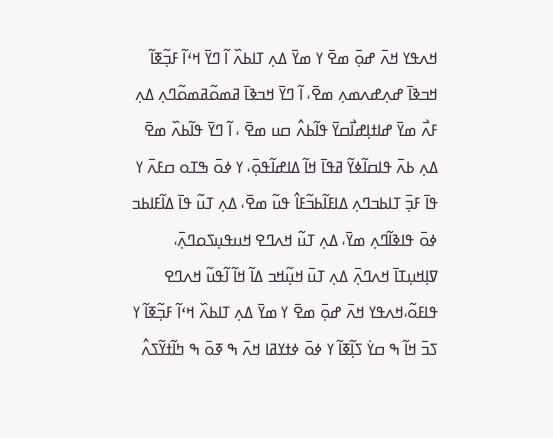ߞߍߟߌ ߞߍ߫ ߝߋ߲߫ ߘߐ߫ ߌ ߘߌ߫ ߡߍ߲ ߠߊߕߍ߰ ߊ߬ ߣߌ߫ ߞߵߊ߬ ߓߏ߲߬ߧߊ߬ ߞߏߢߊ߫ ߝߍ߲ߝߍߘߍ߲ ߘߐ߫، ߊ߬ ߣߌ߫ ߞߏߢߊ߫ ߥߘߋ߬ߥߘߋ߬ߣߍ߲ ߡߍ߲ ߓߍ߯ ߘߌ߫ ߝߊߙߊ߲ߝߊ߯ߛߌ߫ ߟߊ߬ߕߍ߮ ߛߎ ߘߐ߫ ، ߊ߬ ߣߌ߫ ߟߊ߬ߕߍ߰ ߘߐ߫ ߡߍ߲ ߕߍ߫ ߟߊߛߊ߬ߦߌ߬ ߥߟߊ߫ ߞߊ߬ ߡߊߝߊ߬ߟߋ߲߫، ߌ ߦߋ߫ ߒߠߋ ߛߓߍ߫ ߌ ߟߊ߫ ߓߏ߲߫ ߠߊߕߏߣߍ߲ ߡߊߓߊ߬ߕߏ߬ߓߊ߮ ߟߎ߬ ߘߐ߫، ߡߍ߲ ߠߎ߬ ߟߊ߫ ߡߊ߬ߓߊߕߏ ߦߋ߫ ߟߊߢߊ߬ߣߍ߲ ߘߌ߫، ߡߍ߲ ߠߎ߬ ߞߍߣߐ ߞߎߟߎ߲ߖߋߣߍ߲߫، ߜߊ߲ߞߎ߲ߠߊ߫ ߞߍߣߍ߲߫ ߡߍ߲ ߠߎ߫ ߞߎ߲߬ߞߏ ߡߊ߬ ߞߊ߬ ߊ߬ߟߎ߬ ߞߍߣߐ ߟߊߓߋ߬،ߞߍߟߌ ߞߍ߫ ߝߋ߲߫ ߘߐ߫ ߌ ߘߌ߫ ߡߍ߲ ߠߊߕߍ߰ ߞߵߊ߬ ߓߏ߲߬ߧߊ߬ ߌ ߖߏ߫ ߞߊ߬ ߒ ߛߌ߭ ߖߊ߲߬ߧߊ߬ ߌ ߦߋ߫ ߦߙߌߥߊ ߞߍ߫ ߒ ߧߋ߫ ߒ ߤߊ߬ߙߌ߬ߖߍ߮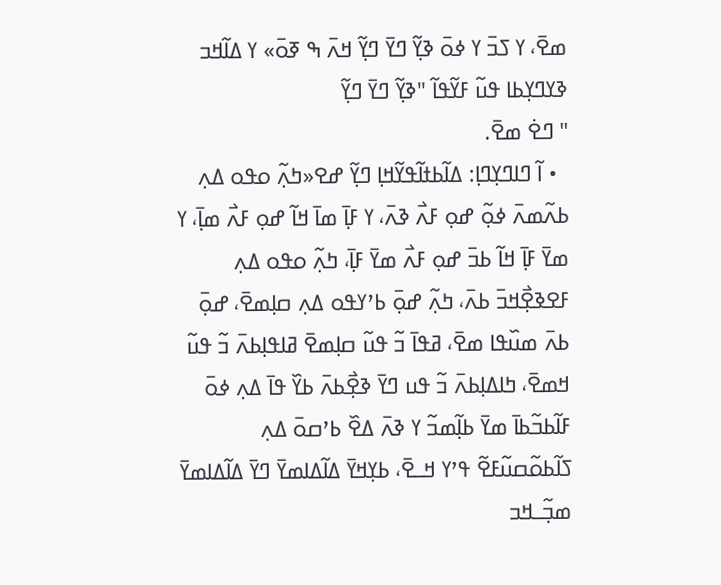ߘߐ߫، ߌ ߖߏ߫ ߌ ߦߋ߫ ߢߌ߲߬ ߣߌ߫ ߣߌ߲߬ ߞߍ߫ ߒ ߧߋ߫» ߌ ߡߊ߬ߞߏ ߢߌߣߌ߲ߕߊ ߟߎ߬ ߓߌ߬ߟߊ߬ "ߢߌ߲߬ ߣߌ߫ ߣߌ߲߬
" ߣߐ߭ ߘߐ߫.
  • ߊ߬ ߣߊߣߌ߲ߣߊ߲: ߡߊ߬ߕߙߊ߬ߟߌ߬ߞߊ߲ ߣߌ߲߬ ߝߐ«ߤߍ߲߬ ߋߟߋ ߡߍ߲ ߕߍ߬ߘߍ߫ ߦߋ߲߬ ߝߋ߲ ߓߍ߯ ߢߍ߫، ߌ ߓߊ߲߫ ߘߊ߫ ߞߊ߬ ߝߋ߲ ߓߍ߯ ߘߊ߲߫، ߌ ߘߌ߫ ߓߊ߲߫ ߞߊ߬ ߕߏ߫ ߝߋ߲ ߓߍ߯ ߘߌ߫ ߓߊ߲߫، ߤߍ߲߬ ߋߟߋ ߡߍ߲ ߓߐߢߐ߲߯ߞߏ߫ ߕߍ߫، ߤߍ߲߬ ߝߋ߲߫ ߕߴߌߟߋ ߡߍ߲ ߛߊ߲ߘߐ߫، ߝߋ߲߫ ߕߍ߫ ߘߎ߰ߟߊ ߘߐ߫، ߥߟߊ߫ ߏ߬ ߟߎ߬ ߛߊ߲ߘߐ߫ ߥߊߟߊ߲ߕߍ߫ ߏ߬ ߟߎ߬ ߞߘߐ߫، ߤߊߡߊ߲ߕߍ߫ ߏ߬ ߟߎ ߣߌ߫ ߢߐ߲߯ߕߍ߫ ߕߌ߰ ߟߊ߫ ߡߍ߲ ߦߋ߫ ߓߊ߬ߕߏ߬ߕߊ߫ ߘߌ߫ ߕߊ߲߬ߘߏ߬ ߌ ߢߍ߫ ߡߐ߰ ߕߴߛߋ߫ ߡߍ߲ ߖߊ߬ߕߋ߬ߛߎ߬ߓߐ߬ ߟߴߌ ߞߺߐ߫، ߕߌ߲ߞߌ߫ ߡߊ߬ߡߊߘߌ߫ ߣߌ߫ ߡߊ߬ߡߊߘߌ߫ ߘߏ߲߬ߺߞߏ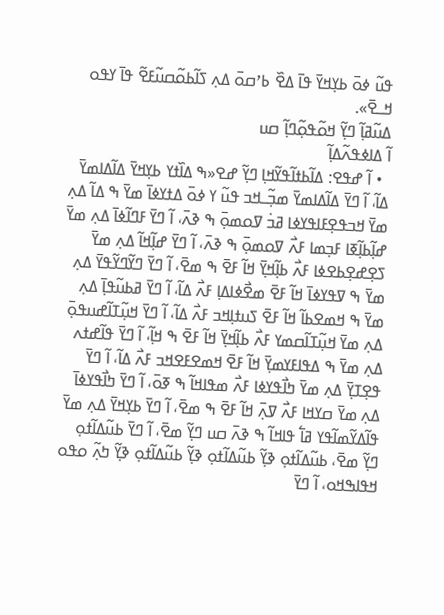ߟߎ߬ ߦߋ߫ ߕߌ߲ߞߌ߫ ߟߊ߫ ߡߐ߰ ߕߴߛߋ߫ ߡߍ߲ ߖߊ߬ߕߋ߬ߛߎ߬ߓߐ߬ ߟߊ߫ ߌߟߋ ߞߺߐ߫».
ߡߎ߬ߥߊ߲߬ ߣߌ߲߬ ߞߋ߬ߟߋ߲߬ߣߊ߲߬ ߛߎ
ߊ߬ ߡߊߦߟߍ߬ߡߊ߲߬
  • ߊ߬ ߝߟߐ: ߡߊ߬ߕߙߊ߬ߟߌ߬ߞߊ߲ ߣߌ߲߬ ߝߐ«ߒ ߡߊ߰ߙߌ ߕߌ߲ߞߌ߫ ߡߊ߬ߡߊߘߌ߫ ߡߊ߬، ߊ߬ ߣߌ߫ ߡߊ߬ߡߊߘߌ߫ ߘߏ߲߬ߺߞߏ ߟߎ߬ ߌ ߦߋ߫ ߡߙߌߦߊ߫ ߘߌ߫ ߒ ߡߊ߬ ߡߍ߲ ߘߌ߫ ߞߏߟߐ߲ߓߊߟߌߦߊ ߥߏ߭ ߜߋߘߋ߲߫ ߒ ߢߍ߫، ߊ߬ ߣߌ߫ ߓߣߊ߬ߦߊ߫ ߡߍ߲ ߘߌ߫ ߝߊ߲߬ߕߊ߲߬ߧߊ ߓߏ߲ߘߊ ߓߍ߯ ߜߋߘߋ߲߫ ߒ ߢߍ߫، ߊ߬ ߣߌ߫ ߝߊ߲߬ߞߊ߬ ߡߍ߲ ߘߌ߫ ߖߐ߲ߝߐ߲ߕߐߦߊ ߓߍ߯ ߕߊ߲߬ߞߌ߲߫ ߞߊ߬ ߓߐ߫ ߒ ߘߐ߫، ߊ߬ ߣߌ߫ ߣߌ߬ߣߌ߬ߟߌ߫ ߡߍ߲ ߘߌ߫ ߒ ߜߟߌߦߊ߫ ߞߊ߬ ߓߐ߫ ߘߐ߯ߦߊߡߊ߲ ߓߍ߯ ߡߊ߬، ߊ߬ ߣߌ߫ ߥߕߎ߬ߟߊ߲߫ ߡߍ߲ ߘߌ߫ ߒ ߞߘߐߕߊ߬ ߞߊ߬ ߓߐ߫ ߖߎߙߊ߲ߞߏ ߓߍ߯ ߡߊ߬، ߊ߬ ߣߌ߫ ߞߎ߲߬ߠߊ߬ߝߎߟߋ߲߫ ߡߍ߲ ߘߌ߫ ߞߎ߲߬ߠߊ߬ߛߘߌ ߓߍ߯ ߕߊ߲߬ߞߌ߲߫ ߞߊ߬ ߓߐ߫ ߒ ߞߊ߲߬، ߊ߬ ߣߌ߫ ߟߊ߬ߝߙߍ ߡߍ߲ ߘߌ߫ ߒ ߡߟߊߓߌߘߌ߲߫ ߞߊ߬ ߓߐ߫ ߞߘߐߓߐߞߏ ߓߍ߯ ߡߊ߬، ߊ߬ ߣߌ߫ ߟߐ߲ߠߌ߲߫ ߡߍ߲ ߘߌ߫ ߤߊ߯ߟߌߦߊ ߓߍ߯ ߘߟߊߞߊ߬ ߒ ߧߋ߫، ߊ߬ ߣߌ߫ ߤߊ߯ߟߌߦߊ߫ ߡߍ߲ ߘߌ߫ ߛߌߞߊ ߓߍ߯ ߜߍ߲߫ ߞߊ߬ ߓߐ߫ ߒ ߘߐ߫، ߊ߬ ߣߌ߫ ߕߌ߲ߞߌ߫ ߡߍ߲ ߘߌ߫ ߟߊ߬ߡߌ߬ߘߊ߬ߟߌ ߥߊ߱ ߟߊߞߊ߬ ߒ ߢߍ߫ ߛߎ ߣߌ߲߬ ߘߐ߫، ߊ߬ ߣߌ߫ ߕߎ߬ߡߊ߬ߙߋ߲ ߣߌ߲߬ ߘߐ߫، ߕߎ߬ߡߊ߬ߙߋ߲ ߢߌ߲߬ ߕߎ߬ߡߊ߬ߙߋ߲ ߢߌ߲߬ ߕߎ߬ߡߊ߬ߙߋ߲ ߢߌ߲߬ ߤߍ߲߬ ߋߟߋ ߞߟߊߒߞߋ، ߊ߬ ߣߌ߫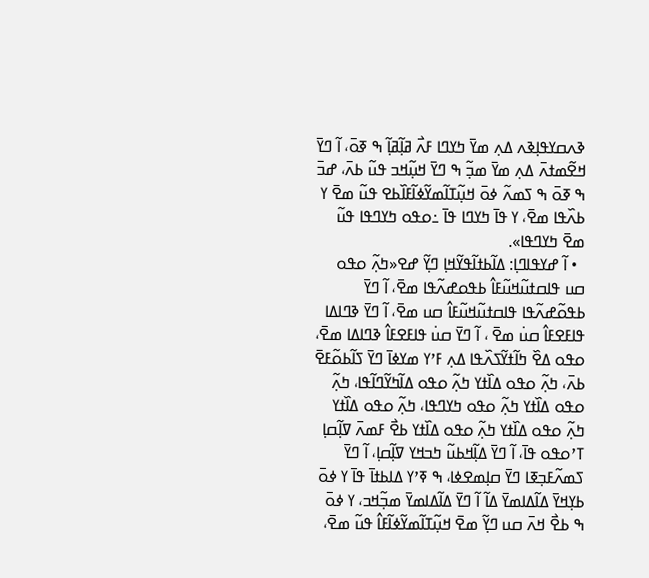ߢߍߛߌߟߊ߲ߢߍ ߡߍ߲ ߘߌ߫ ߤߌߣߊ ߓߍ߯ ߥߊ߲߬ߥߊ߲߬ ߒ ߧߋ߫، ߊ߬ ߣߌ߫ ߞߐ߬ߘߙߍ߫ ߡߍ߲ ߘߌ߫ ߘߏ߲߬ ߒ ߣߌ߫ ߞߎ߲߬ߞߏ ߟߎ߬ ߕߍ߫، ߝߏ߫ ߒ ߧߋ߫ ߒ ߖߘߍ߬ ߦߋ߫ ߞߎ߲߬ߠߊ߬ߘߌ߬ߦߊ߬ߓߊ߰ߕߐ ߟߎ߬ ߘߐ߫ ߌ ߕߍ߰ߟߊ ߘߐ߫، ߌ ߟߊ߫ ߤߌߣߊ ߟߊ߫ ߸ߋߟߋ ߤߌߣߟߊ ߟߎ߬ ߘߐ߫ ߤߌߣߟߊ».
  • ߊ߬ ߝߌߟߊߣߊ߲: ߡߊ߬ߕߙߊ߬ߟߌ߬ߞߊ߲ ߣߌ߲߬ ߝߐ«ߤߍ߲߬ ߋߟߋ ߛߎ ߟߊߛߙߎ߬ߞߎ߬ߓߊ߮ ߕߟߋߝߍ߬ߟߊ ߘߐ߫، ߊ߬ ߣߌ߫ ߕߟߋ߬ߝߍ߬ߟߊ ߟߊߛߙߎ߬ߞߎ߬ߓߊ߮ ߛߎ ߘߐ߫، ߊ߬ ߣߌ߫ ߢߣߊߡߊ ߟߊߓߐߓߊ߮ ߛߎ߭ ߘߐ߫ ، ߊ߬ ߣߌ߫ ߛߎ߭ ߟߊߓߐߓߊ߮ ߢߣߊߡߊ ߘߐ߫، ߋߟߋ ߡߐ߰ ߤߊ߬ߙߌ߬ߖߍ߰ߟߊ ߡߍ߲ ߓߴߌ ߘߌߦߊ߫ ߣߌ߫ ߖߊ߬ߕߋ߬ߓߐ߫ ߕߍ߫، ߤߍ߲߬ ߋߟߋ ߡߊ߰ߙߌ ߤߍ߲߬ ߋߟߋ ߡߊ߬ߤߌ߬ߣߊ߬ߟߊ، ߤߍ߲߬ ߋߟߋ ߡߊ߰ߙߌ ߤߍ߲߬ ߋߟߋ ߤߌߣߟߊ، ߤߍ߲߬ ߋߟߋ ߡߊ߰ߙߌ ߤߍ߲߬ ߋߟߋ ߡߊ߰ߙߌ ߤߍ߲߬ ߋߟߋ ߡߊ߰ߙߌ ߕߐ߯ ߓߘߍ߫ ߜߊ߲߬ߛߊ߲ ߠߴߋߟߋ ߟߊ߫، ߊ߬ ߣߌ߫ ߡߊ߲߬ߞߕߎ߬ ߤߏߞߌ ߜߊ߲߬ߛߊ߲، ߊ߬ ߣߌ߫ ߖߘߍ߬ߓߏ߲ߧߊ ߣߌ߫ ߛߊ߲ߘߐߦߊ، ߒ ߧߴߌ ߡߊߕߙߊ߫ ߟߊ߫ ߌ ߦߋ߫ ߕߌ߲ߞߌ߫ ߡߊ߬ߡߊߘߌ߫ ߡߊ߬ ߊ߬ ߣߌ߫ ߡߊ߬ߡߊߘߌ߫ ߘߏ߲߬ߞߏ، ߌ ߦߋ߫ ߒ ߕߐ߯ ߞߍ߫ ߛߎ ߣߌ߲߬ ߘߐ߫ ߞߎ߲߬ߠߊ߬ߘߌ߬ߦߊ߬ߓߊ߮ ߟߎ߬ ߘߐ߫،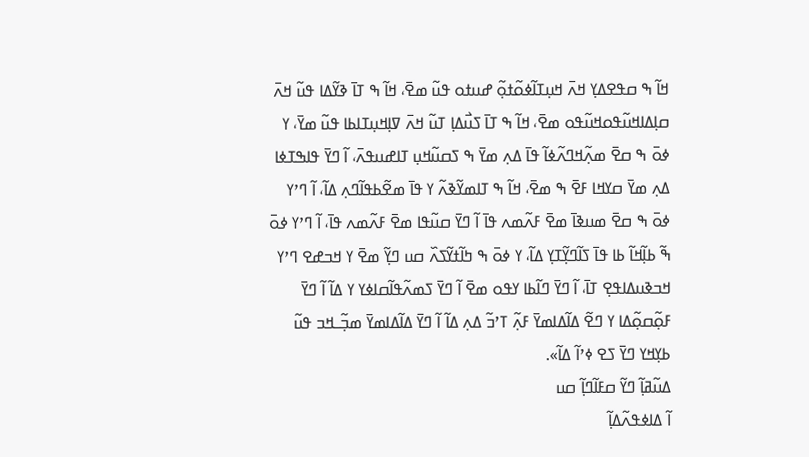ߞߊ߬ ߒ ߛߟߐߡߌ߲ ߞߍ߫ ߞߎ߲ߠߊ߬ߦߋ߬ߙߋ߲߬ ߝߎߙߋ ߟߎ߬ ߘߐ߫، ߞߊ߬ ߒ ߠߊ߫ ߢߌ߬ߡߊ ߟߎ߬ ߞߍ߫ ߛߊ߲ߡߊߞߎ߬ߟߋߞߎ߬ߟߋ ߘߐ߫، ߞߊ߬ ߒ ߠߊ߫ ߖߎ߯ߡߊ߲ ߠߎ߬ ߞߍ߫ ߜߊ߲ߞߎ߲ߠߊߕߊ ߟߎ߬ ߘߌ߫، ߌ ߦߋ߫ ߒ ߛߐ߫ ߘߍ߲߬ߞߣߍ߬ߦߊ߬ ߟߊ߫ ߡߍ߲ ߘߌ߫ ߒ ߖߛߎ߬ߞߎ߲ ߠߊߝߎߟߍ߫، ߊ߬ ߣߌ߫ ߟߊߒߠߦߊ ߡߍ߲ ߘߌ߫ ߛߌߞߊ ߓߐ߫ ߒ ߘߐ߫، ߞߊ߬ ߒ ߠߊߘߌ߬ߢߍ߬ ߌ ߟߊ߫ ߘߐ߬ߕߟߊ߬ߣߍ߲ ߡߊ߬، ߊ߬ ߣߴߌ ߦߋ߫ ߒ ߛߐ߫ ߘߎߢߊ߫ ߘߐ߫ ߓߍ߬ߘߍ ߟߊ߫ ߊ߬ ߣߌ߫ ߛߎ߬ߟߊ ߘߐ߫ ߓߍ߬ߘߍ ߟߊ߫، ߊ߬ ߣߴߌ ߦߋ߫ ߒ߬ ߕߊ߲߬ߞߊ߬ ߕߊ ߟߊ߫ ߖߊ߬ߣߌ߲߬ߠߌ߲ ߡߊ߬، ߌ ߦߋ߫ ߒ ߤߊ߬ߙߌ߬ߖߍ߰ ߛߎ ߣߌ߲߬ ߘߐ߫ ߌ ߞߏߝߐ ߣߴߌ ߞߏߢߎߡߊߟߐ߲ ߠߊ߫، ߊ߬ ߣߌ߫ ߣߊ߬ߕߊ ߌߟߋ ߘߐ߫ ߊ߬ ߣߌ߫ ߖߘߍ߬ߟߊ߬ߛߊߦߌ ߌ ߡߊ߬ ߊ߬ ߣߌ߫ ߓߋ߲߬ߛߋ߲߬ߡߊ ߌ ߣߐ߬ ߡߊ߬ߡߊߘߌ߫ ߓߍ߲߬ ߠߴߏ߬ ߡߍ߲ ߡߊ߬ ߊ߬ ߣߌ߫ ߡߊ߬ߡߊߘߌ߫ ߘߏ߲߬ߺߞߏ ߟߎ߬ ߕߌ߲ߞߌ ߣߌ߫ ߖߐ ߦߴߊ߬ ߡߊ߬».
ߡߎ߬ߥߊ߲߬ ߣߌ߬ ߛߓߊ߬ߣߊ߲߬ ߛߎ
ߊ߬ ߡߊߦߟߍ߬ߡߊ߲߬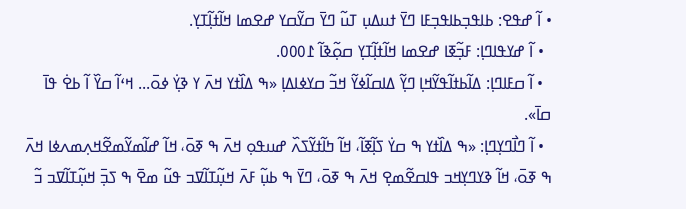• ߊ߬ ߝߟߐ: ߕߊߟߏ߲ߕߊߟߏ߲ߓߊ ߣߌ߫ ߙߎߡߎ߲ ߠߎ߬ ߣߌ߫ ߛߌ߬ߛߌ ߝߐߘߊ ߞߊ߬ߙߊ߲߬ߠߌ߲.
  • ߊ߬ ߝߌߟߊߣߊ߲: ߓߏ߲߬ߧߊ ߝߐߘߊ ߞߊ߬ߙߊ߲߬ߠߌ߲ ߛߋ߲߬ߢߊ߬ ߁߀߀߀.
  • ߊ߬ ߛߓߊߣߊ߲: ߡߊ߬ߕߙߊ߬ߟߌ߬ߞߊ߲ ߣߌ߲߬ ߡߊߛߊ߬ߦߌ߬ ߞߏ߬ ߛߌߦߊߡߊ߲ «ߒ ߡߊ߰ߙߌ ߞߍ߫ ߌ ߢߌ߲߭ ߦߋ߫... ߞߵߊ߬ ߛߌ߰ ߊ߬ ߕߐ߭ ߟߊ߫ ߛߊ߫».
  • ߊ߬ ߣߊ߯ߣߌ߲ߣߊ߲: «ߒ ߡߊ߰ߙߌ ߒ ߛߌ߭ ߖߊ߲߬ߧߊ߬، ߞߊ߬ ߤߊ߬ߙߌ߬ߖߍ߰ ߝߎߟߋ߲ ߞߍ߫ ߒ ߧߋ߫، ߞߊ߬ ߝߊ߬ߘߌ߬ߘߐ߬ߞߍ߲ߘߍߦߊ ߞߍ߫ ߒ ߧߋ߫، ߞߊ߬ ߢߌߣߌ߲ߞߏ ߟߊߛߐ߬ߘߐ߲ ߞߍ߫ ߒ ߧߋ߫، ߣߌ߫ ߒ ߕߎ߲߬ ߓߍ߫ ߞߎ߲߬ߠߊ߬ߜߏ ߟߎ߬ ߘߐ߫ ߒ ߖߏ߲߫ ߞߎ߲߬ߠߊ߬ߜߏ ߏ߬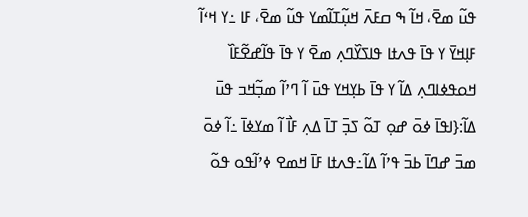ߟߎ߬ ߘߐ߫، ߞߊ߬ ߒ ߛߓߍ߫ ߞߎ߲߬ߠߊ߬ߘߌ ߟߎ߬ ߘߐ߫، ߓߊ ߸ߌ ߞߵߊ߬ ߓߊ߲ߞߌ߫ ߌ ߟߊ߫ ߟߍߙߊ ߟߊߖߌ߰ߣߍ߲ ߘߐ߫ ߌ ߟߊ߫ ߟߊ߬ߝߐ߬ߓߊ߰ ߞߋߟߦߊߣߍ߲ ߡߊ߬ ߌ ߟߊ߫ ߕߌ߲ߞߌ ߟߎ߫ ߊ߬ ߣߴߊ߬ ߘߏ߲߬ߞߏ ߟߎ߫ ߡߊ߬:{ߊߟߊ߫ ߦߋ߫ ߝߋ߲ ߠߋ߬ ߖߏ߲߫ ߠߊ߫ ߡߍ߲ ߓߊ߯ ߊ߬ ߘߌߦߊ߫ ߸ߊ߬ ߦߋ߫ ߘߏ߫ ߝߣߊ߫ ߕߏ߫ ߟߴߊ߬ ߡߊ߬߸ߟߍߙߊ ߓߊ߫ ߞߘߐ ߦߴߊ߬ߟߋ ߟߋ߬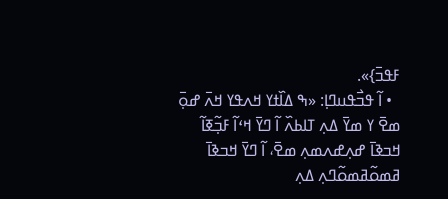ߓߟߏ߫}».
  • ߊ߬ ߟߏ߯ߟߎߣߊ߲: «ߒ ߡߊ߰ߙߌ ߞߍߟߌ ߞߍ߫ ߝߋ߲߫ ߘߐ߫ ߌ ߘߌ߫ ߡߍ߲ ߠߊߕߍ߰ ߊ߬ ߣߌ߫ ߞߵߊ߬ ߓߏ߲߬ߧߊ߬ ߞߏߢߊ߫ ߝߍ߲ߝߍߘߍ߲ ߘߐ߫، ߊ߬ ߣߌ߫ ߞߏߢߊ߫ ߥߘߋ߬ߥߘߋ߬ߣߍ߲ ߡߍ߲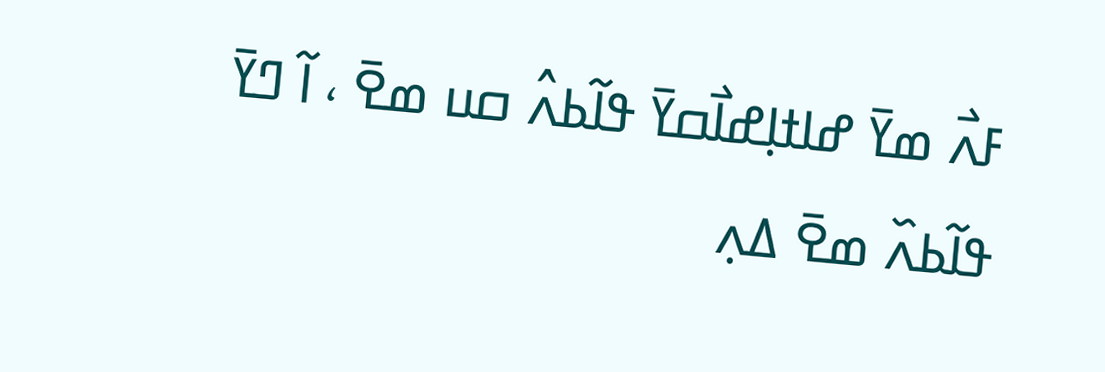ߓߍ߯ ߘߌ߫ ߝߊߙߊ߲ߝߊ߯ߛߌ߫ ߟߊ߬ߕߍ߮ ߛߎ ߘߐ߫ ، ߊ߬ ߣߌ߫ ߟߊ߬ߕߍ߰ ߘߐ߫ ߡߍ߲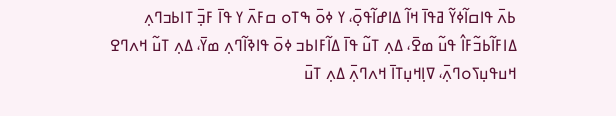ߕߍ߫ ߟߊߛߊ߬ߦߌ߬ ߥߟߊ߫ ߞߊ߬ ߡߊߝߊ߬ߟߋ߲߫، ߌ ߦߋ߫ ߒߠߋ ߛߓߍ߫ ߌ ߟߊ߫ ߓߏ߲߫ ߠߊߕߏߣߍ߲ ߡߊߓߊ߬ߕߏ߬ߓߊ߮ ߟߎ߬ ߘߐ߫، ߡߍ߲ ߠߎ߬ ߟߊ߫ ߡߊ߬ߓߊߕߏ ߦߋ߫ ߟߊߢߊ߬ߣߍ߲ ߘߌ߫، ߡߍ߲ ߠߎ߬ ߞߍߣߐ ߞߎߟߎ߲ߖߋߣߍ߲߫، ߜߊ߲ߞߎ߲ߠߊ߫ ߞߍߣߍ߲߫ ߡߍ߲ ߠߎ߫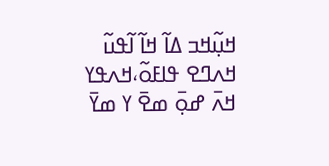ߞߎ߲߬ߞߏ ߡߊ߬ ߞߊ߬ ߊ߬ߟߎ߬ ߞߍߣߐ ߟߊߓߋ߬،ߞߍߟߌ ߞߍ߫ ߝߋ߲߫ ߘߐ߫ ߌ ߘߌ߫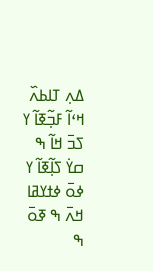ߡߍ߲ ߠߊߕߍ߰ ߞߵߊ߬ ߓߏ߲߬ߧߊ߬ ߌ ߖߏ߫ ߞߊ߬ ߒ ߛߌ߭ ߖߊ߲߬ߧߊ߬ ߌ ߦߋ߫ ߦߙߌߥߊ ߞߍ߫ ߒ ߧߋ߫ ߒ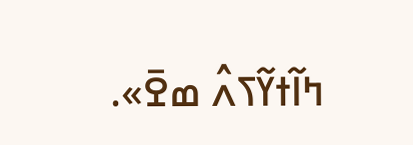ߤߊ߬ߙߌ߬ߖߍ߮ ߘߐ߫».